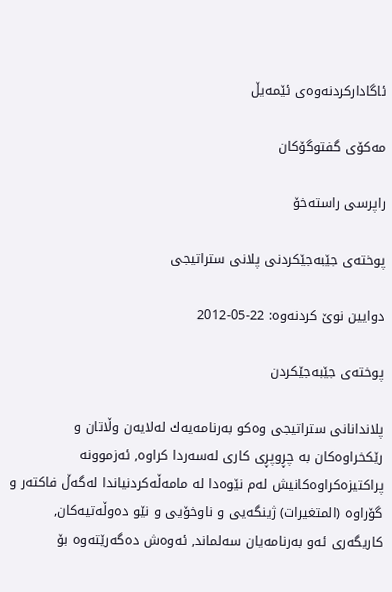ئاگادارکردنه‌وه‌ی ئێمه‌یڵ

مه‌کۆی گفتوگۆکان

راپرسی راسته‌خۆ

پوخته‌ی جێبه‌جێکردنی پلانی ستراتیجی

دوایین نوێ كردنه‌وه‌: 22-05-2012

پوخته‌ى جێبه‌جێكردن

پلاندانانى ستراتیجى وه‌كو به‌رنامه‌یه‌ك له‌لایه‌ن وڵاتان و رێكخراوه‌كان به‌ چڕوپڕى كارى له‌سه‌ردا كراوه‌, ئه‌زموونه‌ پراكتیزه‌كراوه‌كانیش له‌م نێوه‌دا له‌ مامه‌ڵه‌كردنیاندا له‌گه‌ڵ فاكته‌ر و گۆراوه‌ (المتغیرات) ژینگه‌یى و ناوخۆیى و نێو ده‌وڵه‌تیه‌كان, كاریگه‌رى ئه‌و به‌رنامه‌یان سه‌لماند, ئه‌وه‌ش ده‌گه‌رێته‌وه‌ بۆ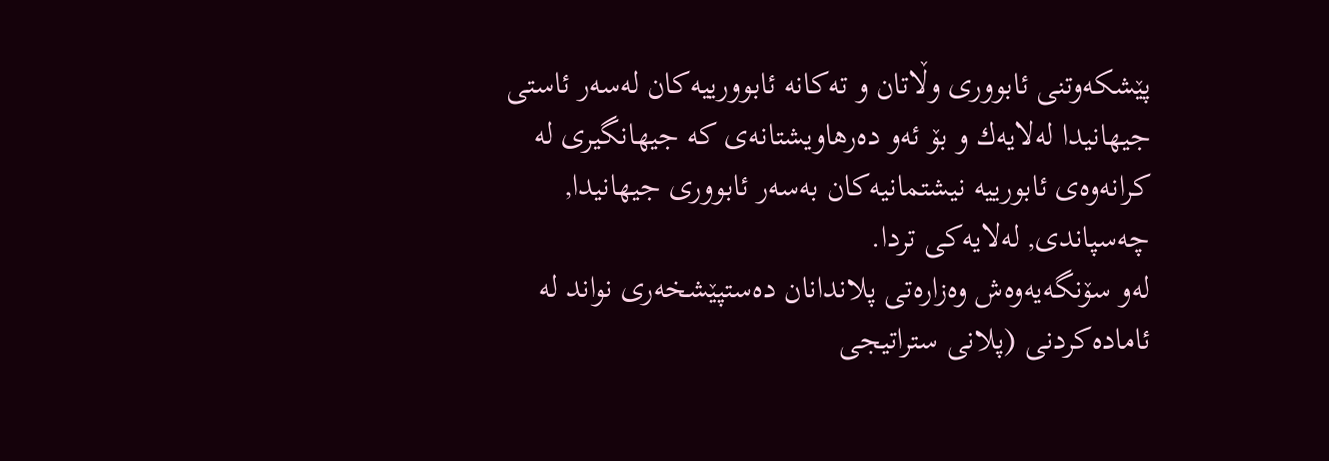پێشكه‌وتنى ئابوورى وڵاتان و ته‌كانه‌ ئابوورییه‌كان له‌سه‌ر ئاستى جیهانیدا له‌لایه‌ك و بۆ ئه‌و ده‌رهاویشتانه‌ى كه‌ جیهانگیرى له‌ كرانه‌وه‌ى ئابورییه‌ نیشتمانیه‌كان به‌سه‌ر ئابوورى جیهانیدا, چه‌سپاندى, له‌لایه‌كى تردا.
له‌و سۆنگه‌یه‌وه‌ش وه‌زاره‌تى پلاندانان ده‌ستپێشخه‌رى نواند له‌ ئاماده‌كردنى (پلانى ستراتیجى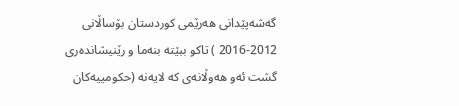گه‌شه‌پێدانى هه‌رێمى كوردستان بۆساڵانى 2012-2016 ) تاكو ببێته‌ بنه‌ما و رێنیشانده‌رى گشت ئه‌و هه‌وڵانه‌ى كه‌ لایه‌نه‌ (حكومییه‌كان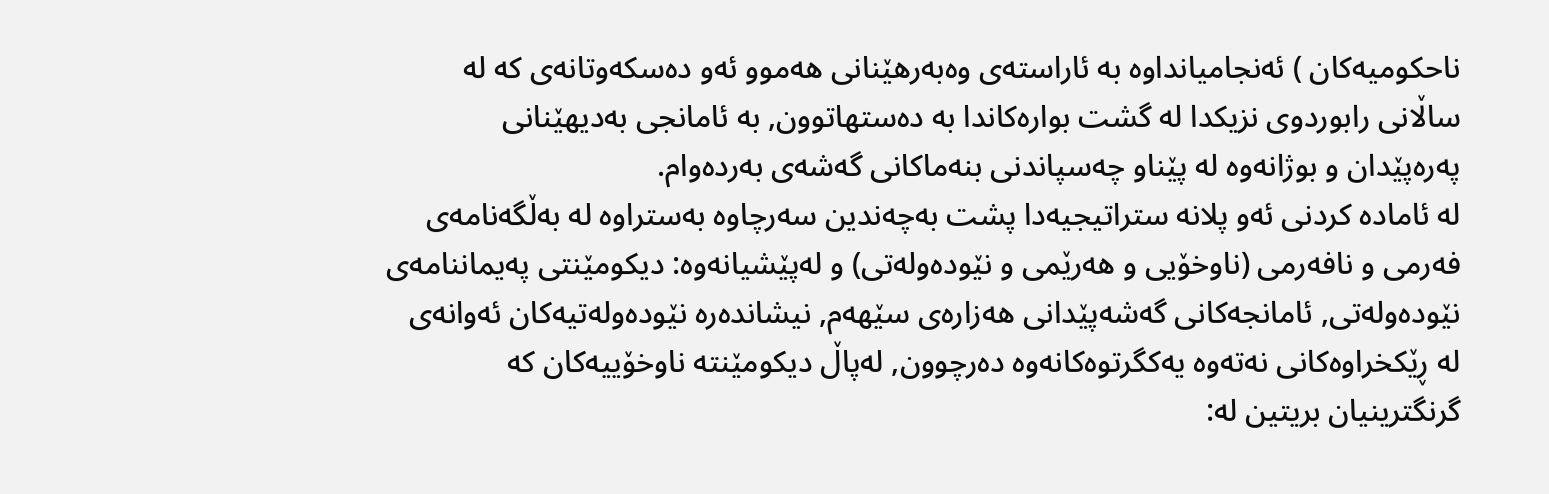ناحكومیه‌كان ) ئه‌نجامیانداوه‌ به‌ ئاراسته‌ى وه‌به‌رهێنانى هه‌موو ئه‌و ده‌سكه‌وتانه‌ى كه‌ له‌ ساڵانى رابوردوى نزیكدا له‌ گشت بواره‌كاندا به‌ ده‌ستهاتوون, به‌ ئامانجى به‌دیهێنانى په‌ره‌پێدان و بوژانه‌وه‌ له‌ پێناو چه‌سپاندنى بنه‌ماكانى گه‌شه‌ى به‌رده‌وام.
له‌ ئاماده‌ كردنى ئه‌و پلانه‌ ستراتیجیه‌دا پشت به‌چه‌ندین سه‌رچاوه‌ به‌ستراوه‌ له‌ به‌ڵگه‌نامه‌ى فه‌رمى و نافه‌رمى (ناوخۆیى و هه‌رێمى و نێوده‌وله‌تى) و له‌پێشیانه‌وه‌: دیكومێنتى په‌یماننامه‌ى نێوده‌وله‌تى, ئامانجه‌كانى گه‌شه‌پێدانى هه‌زاره‌ى سێهه‌م, نیشانده‌ره‌ نێوده‌وله‌تیه‌كان ئه‌وانه‌ى له‌ ڕێكخراوه‌كانى نه‌ته‌وه‌ یه‌كگرتوه‌كانه‌وه‌ ده‌رچوون, له‌پاڵ دیكومێنته‌ ناوخۆییه‌كان كه‌ گرنگترینیان بریتین له‌: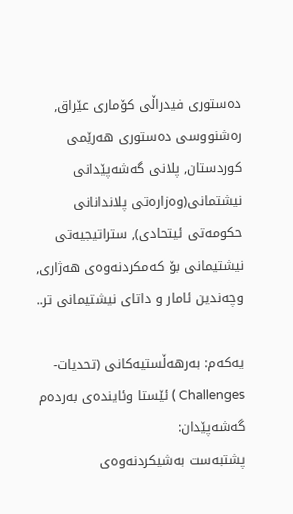ده‌ستورى فیدراڵى كۆمارى عێراق, ره‌شنووسى ده‌ستورى هه‌رێمى كوردستان, پلانى گه‌شه‌پێدانى نیشتمانى(وه‌زاره‌تى پلاندانانى حكومه‌تى ئیتحادى), ستراتیجیه‌تى نیشتیمانى بۆ كه‌مكردنه‌وه‌ى هه‌ژارى, وچه‌ندین ئامار و داتاى نیشتیمانى تر..

یه‌كه‌م: به‌رهه‌ڵستیه‌كانى (تحدیات- Challenges ) ئێستا وئاینده‌ى به‌رده‌م گه‌شه‌پێدان:
پشتبه‌ست به‌شیكردنه‌وه‌ى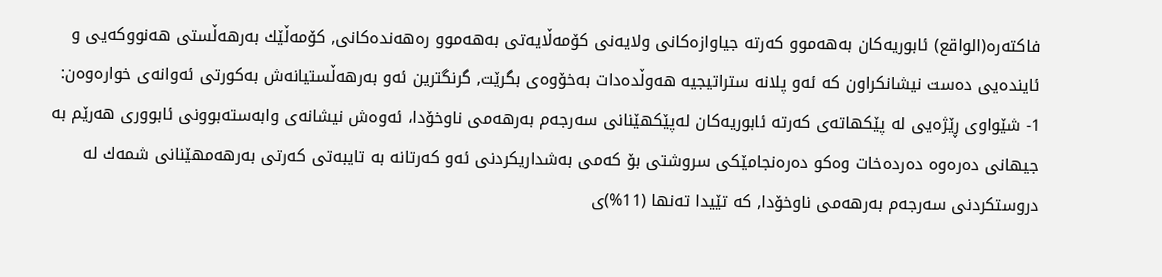فاكته‌ره‌(الواقع) ئابوریه‌كان به‌هه‌موو كه‌رته‌ جیاوازه‌كانى ولایه‌نى كۆمه‌ڵایه‌تى به‌هه‌موو ره‌هه‌نده‌كانى, كۆمه‌ڵێك به‌رهه‌ڵستى هه‌نووكه‌یى و ئاینده‌یى ده‌ست نیشانكراون كه‌ ئه‌و پلانه‌ ستراتیجیه‌ هه‌وڵده‌دات به‌خۆوه‌ى بگرێت, گرنگترین ئه‌و به‌رهه‌ڵستیانه‌ش به‌كورتى ئه‌وانه‌ى خواره‌وه‌ن:
1- شێواوى ڕێژه‌یى له‌ پێكهاته‌ى كه‌رته‌ ئابوریه‌كان له‌پێكهێنانى سه‌رجه‌م به‌رهه‌مى ناوخۆدا، ئه‌وه‌ش نیشانه‌ى وابه‌سته‌بوونى ئابوورى هه‌رێم به‌ جیهانى ده‌ره‌وه‌ ده‌رده‌خات وه‌كو ده‌ره‌نجامێكى سروشتى بۆ كه‌مى به‌شداریكردنى ئه‌و كه‌رتانه‌ به‌ تایبه‌تى كه‌رتى به‌رهه‌مهێنانى شمه‌ك له‌ دروستكردنى سه‌رجه‌م به‌رهه‌مى ناوخۆدا, كه‌ تێیدا ته‌نها (11%)ى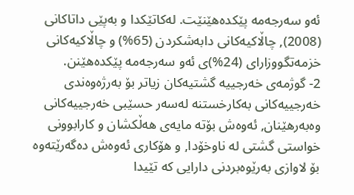ئه‌و سه‌رجه‌مه‌ پێكده‌هێنێت. له‌كاتێكدا و به‌پێى داتاكانى (2008), چاڵاكیه‌كانى دابه‌شكردن (65%) و چاڵاكیه‌كانى خزمه‌تگووزاراى (24%)ى ئه‌و سه‌رجه‌مه‌ پێكده‌هێنن.
2- گوژمه‌ى خه‌رجییه‌ گشتیه‌كان زیاتر بۆ به‌رژه‌وه‌ندى خه‌رجییه‌كانى به‌كارخستنه‌ له‌سه‌ر حسێبى خه‌رجییه‌كانى وه‌به‌رهێنان, ئه‌وه‌ش بۆته‌ مایه‌ى هه‌ڵكشان و كارابوونى خواستى گشتى له‌ ناوخۆدا, و هۆكارى ئه‌وه‌ش ده‌گه‌رێته‌وه‌ بۆ لاوازى به‌رێوه‌بردنى دارایى كه‌ تێیدا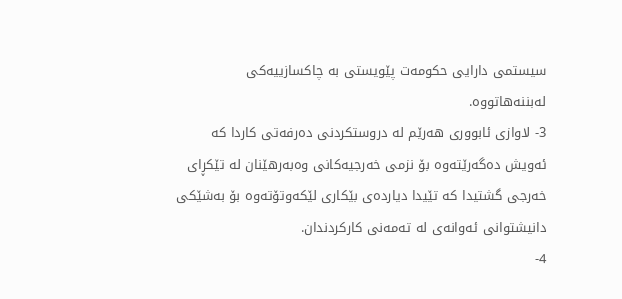سیستمى دارایى حكومه‌ت پێویستى به‌ چاكسازییه‌كى له‌بننه‌هاتووه‌.
3- لاوازى ئابوورى هه‌رێم له‌ دروستكردنى ده‌رفه‌تى كاردا كه‌ ئه‌ویش ده‌گه‌رێته‌وه‌ بۆ نزمى خه‌رجیه‌كانى وه‌به‌رهێنان له‌ تێكڕاى خه‌رجى گشتیدا كه‌ تێیدا دیارده‌ى بێكارى لێكه‌وتۆته‌وه‌ بۆ به‌شێكى دانیشتوانى ئه‌وانه‌ى له‌ ته‌مه‌نى كاركردندان.
4-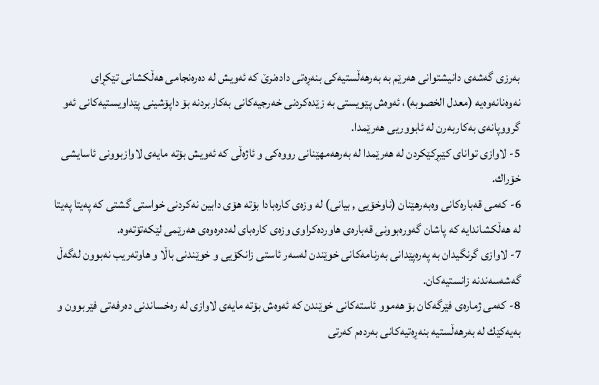به‌رزى گه‌شه‌ى دانیشتوانى هه‌رێم به‌ به‌رهه‌ڵستیه‌كى بنه‌ڕه‌تى داده‌نرێ كه‌ ئه‌ویش له‌ ده‌ره‌نجامی هه‌ڵكشانى تێكڕاى نه‌وه‌نانه‌وه‌یه‌ (معدل الخصوبه‌)، ئه‌وه‌ش پێویستى به‌ زێده‌كردنى خه‌رجیه‌كانى به‌كاربردنه‌ بۆ داپۆشینى پێداویستیه‌كانى ئه‌و گرووپانه‌ى به‌كاربه‌رن له‌ ئابووریى هه‌رێمدا.
5- لاوازى تواناى كێبڕكێكردن له‌ هه‌رێمدا له‌ به‌رهه‌مهێنانى رووه‌كى و ئاژه‌ڵى كه‌ ئه‌ویش بۆته‌ مایه‌ى لاوازبوونى ئاسایشى خۆراك.
6- كه‌مى قه‌باره‌كانى وه‌به‌رهێنان (ناوخۆیى , بیانى) له‌ وزه‌ى كاره‌بادا بۆته‌ هۆى دابین نه‌كردنى خواستى گشتى كه‌ په‌یتا په‌یتا له‌ هه‌ڵكشاندایه‌ كه‌ پاشان گه‌وره‌بوونى قه‌باره‌ى هاورده‌كراوى وزه‌ى كاره‌باى له‌ده‌ره‌وه‌ى هه‌رێمى لێكه‌تۆته‌وه‌.
7- لاوازى گرنگیدان به‌ په‌ره‌پێدانى به‌رنامه‌كانى خوێندن له‌سه‌ر ئاستى زانكۆیى و خوێندنى باڵا و هاوته‌ریب نه‌بوون له‌گه‌ڵ گه‌شه‌سه‌ندنه‌ زانستیه‌كان.
8- كه‌مى ژماره‌ى فێرگه‌كان بۆ هه‌موو ئاسته‌كانى خوێندن كه‌ ئه‌وه‌ش بۆته‌ مایه‌ى لاوازى له‌ ره‌خساندنى ده‌رفه‌تى فێربوون و به‌یه‌كێك له‌ به‌رهه‌ڵستیه‌ بنه‌ڕه‌تیه‌كانى به‌رده‌م كه‌رتى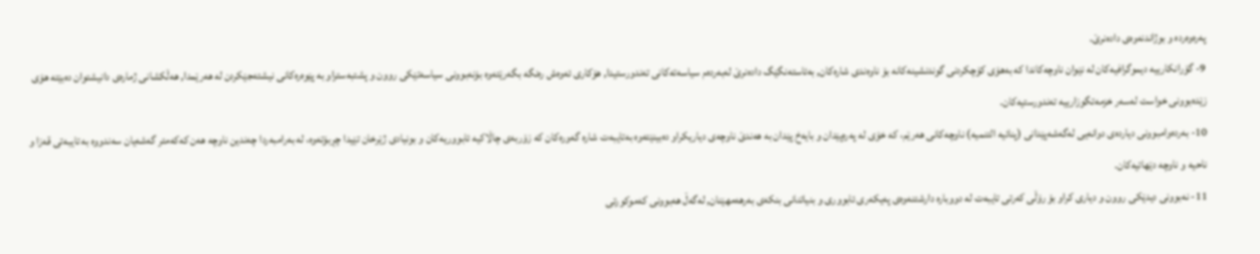په‌ره‌وه‌رده‌ و بوژاندنه‌وه‌ى داده‌نرێ.
9- گۆرانكارییه‌ دیموگرافیه‌كان له‌ نێوان ناوچه‌كاندا كه‌ به‌هۆى كۆچكردنى گوندنشینه‌كانه‌ بۆ ناوه‌ندى شاره‌كان, به‌ئاسته‌نگێگ داده‌نرێ له‌به‌رده‌م سیاسه‌ته‌كانى ته‌ندورستیدا, هۆكارى ئه‌وه‌ش ره‌نگه‌ بگه‌رێته‌وه‌ بۆنه‌بوونى سیاسه‌تێكى روون و پشتبه‌ستراو به‌ پێوه‌ره‌كانى نیشته‌جێكردن له‌ هه‌رێمدا, هه‌ڵكشانى ژماره‌ى دانیشتوان ده‌بێته‌ هۆى زێده‌بوونى خواست له‌سه‌ر خزمه‌تگوزارییه‌ ته‌ندورستیه‌كان.
10- به‌رده‌وامبوونى دیارده‌ى دوانه‌یى له‌گه‌شه‌پێدانى (پنائیه‌ التنمیه‌) ناوچه‌كانى هه‌رێم، كه‌ خۆى له‌ په‌ره‌پێدان و بایه‌خ پێدان به‌ هه‌ندێ ناوچه‌ى دیاریكراو ده‌بینێته‌وه‌ به‌تایبه‌ت شاره‌ گه‌وره‌كان كه‌ زۆربه‌ى چاڵاكیه‌ ئابووریه‌كان و بونیادى ژێرخان تێیدا چڕبۆته‌وه‌، له‌ به‌رامبه‌ردا چه‌ندین ناوچه‌ هه‌ن كه‌كه‌متر گه‌شه‌یان سه‌ندووه‌ به‌ تایبه‌تى قه‌زا و ناحیه‌ و ناوچه‌ دێهاتیه‌كان.
11- نه‌بوونى دیدێكى روون و دیارى كراو بۆ رۆڵى كه‌رتى تایبه‌ت له‌ دووباره‌ دارشتنه‌وه‌ى په‌یكه‌رى ئابوورى و بنیاتنانى بنكه‌ی به‌رهه‌مهێنان, له‌گه‌ڵ هه‌بوونى كه‌موكورتى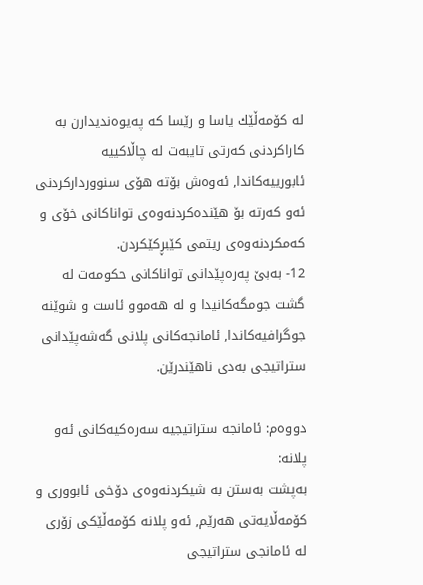له‌ كۆمه‌ڵێك یاسا و رێسا كه‌ په‌یوه‌ندیدارن به‌ كاراكردنى كه‌رتى تایبه‌ت له‌ چاڵاكییه‌ ئابورییه‌كاندا, ئه‌وه‌ش بۆته‌ هۆى سنوورداركردنى ئه‌و كه‌رته‌ بۆ هێنده‌كردنه‌وه‌ى تواناكانى خۆى و كه‌مكردنه‌وه‌ى ریتمى كێبڕكێكردن.
12- به‌بێ په‌ره‌پێدانى تواناكانى حكومه‌ت له‌ گشت جومگه‌كانیدا و له‌ هه‌موو ئاست و شوێنه‌ جوگرافیه‌كاندا, ئامانجه‌كانى پلانى گه‌شه‌پێدانى ستراتیجى به‌دی ناهێندرێن.

دووه‌م: ئامانجه‌ ستراتیجیه‌ سه‌ره‌كیه‌كانى ئه‌و پلانه‌:
به‌پشت به‌ستن به‌ شیكردنه‌وه‌ى دۆخى ئابوورى و كۆمه‌ڵایه‌تى هه‌رێم, ئه‌و پلانه‌ كۆمه‌ڵێكى زۆرى له‌ ئامانجى ستراتیجى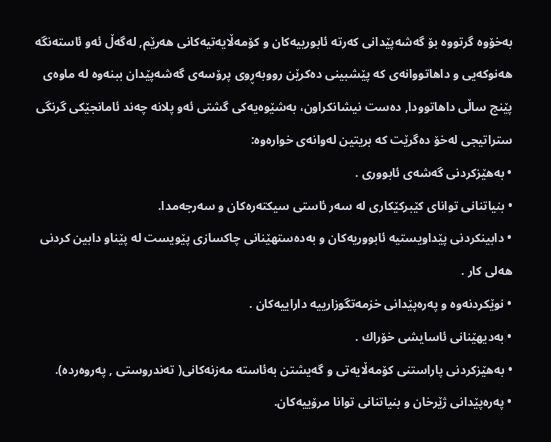به‌خۆوه‌ گرتووه‌ بۆ گه‌شه‌پێدانى كه‌رته‌ ئابورییه‌كان و كۆمه‌ڵایه‌تیه‌كانى هه‌رێم, له‌گه‌ڵ ئه‌و ئاسته‌نگه‌ هه‌نوكه‌یى و داهاتووانه‌ى كه‌ پێشبینى ده‌كرێن رووبه‌ڕوى پرۆسه‌ى گه‌شه‌پێدان ببنه‌وه‌ له‌ ماوه‌ى پێنج ساڵى داهاتوودا, ده‌ست نیشانكراون، به‌شێوه‌یه‌كى گشتى ئه‌و پلانه‌ چه‌ند ئامانجێكى گرنگى ستراتیجى له‌خۆ ده‌گرێت كه‌ بریتین له‌وانه‌ى خواره‌وه‌:
• به‌هێزكردنى گه‌شه‌ى ئابوورى .
• بنیاتنانى تواناى كێبركێكارى له‌ سه‌ر ئاستى سیكته‌ره‌كان و سه‌رجه‌مدا.
• دابینكردنى پێداویستیه‌ ئابووریه‌كان و به‌ده‌ستهێنانى چاكسازى پێویست له‌ پێناو دابین كردنى هه‌لى كار .
• نوێكردنه‌وه‌ و په‌ره‌پێدانى خزمه‌تگوزارییه‌ داراییه‌كان .
• به‌دیهێنانى ئاسایشى خۆراك .
• به‌هێزكردنى پاراستنى كۆمه‌ڵایه‌تى و گه‌یشتن به‌ئاسته‌ مه‌زنه‌كانى( ته‌ندروستى , په‌روه‌رده‌).
• په‌ره‌پێدانى ژێرخان و بنیاتنانى توانا مرۆییه‌كان.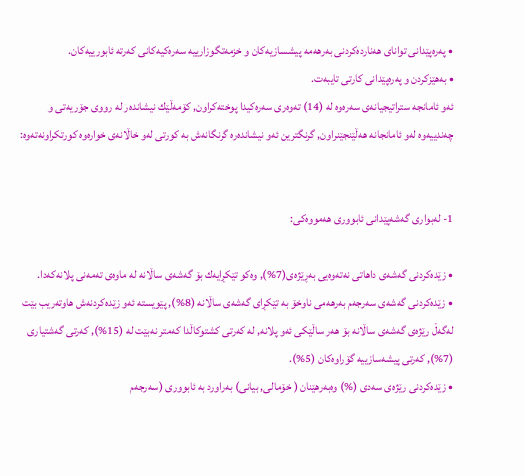• په‌ره‌پێدانى تواناى هه‌نارده‌كردنى به‌رهه‌مه‌ پیشسازیه‌كان و خزمه‌تگوزارییه‌ سه‌ره‌كیه‌كانى كه‌رته‌ ئابورییه‌كان.
• به‌هێزكردن و په‌ره‌پێدانى كارتى تایبه‌ت.
ئه‌و ئامانجه‌ ستراتیجیانه‌ى سه‌ره‌وه‌ له‌ (14) ته‌وه‌رى سه‌ره‌كیدا پوخته‌كراون, كۆمه‌ڵێك نیشانده‌ر له‌ رووى جۆریه‌تى و چه‌ندییه‌وه‌ له‌و ئامانجانه‌ هه‌ڵێنجێنراون, گرنگترین ئه‌و نیشانده‌ره‌ گرنگانه‌ش به‌ كورتى له‌و خاڵانه‌ى خواره‌وه‌ كورتكراونه‌ته‌وه‌:


1- له‌بوارى گه‌شه‌پێدانى ئابوورى هه‌مووه‌كى:

• زێده‌كردنى گه‌شه‌ى داهاتى نه‌ته‌وه‌یى به‌ڕێژه‌ى(7%), وه‌كو تێكڕایه‌ك بۆ گه‌شه‌ى ساڵانه‌ له‌ ماوه‌ى ته‌مه‌نى پلانه‌كه‌دا.
• زێده‌كردنى گه‌شه‌ى سه‌رجه‌م به‌رهه‌مى ناوخۆ به‌ تێكڕاى گه‌شه‌ى ساڵانه‌ (8%), پێویسته‌ ئه‌و زێده‌كردنه‌ش هاوته‌ریب بێت له‌گه‌ڵ رێژه‌ى گه‌شه‌ى ساڵانه‌ بۆ هه‌ر ساڵێكى ئه‌و پلانه‌, له‌ كه‌رتى كشتوكاڵدا كه‌متر نه‌بێت له‌ (15%), كه‌رتى گه‌شتیارى (7%), كه‌رتى پیشه‌سازییه‌ گۆراوه‌كان (5%).
• زێده‌كردنى رێژه‌ى سه‌دى (%) وه‌به‌رهێنان ( خۆمالى, بیانى) به‌راورد به‌ ئابوورى (سه‌رجه‌م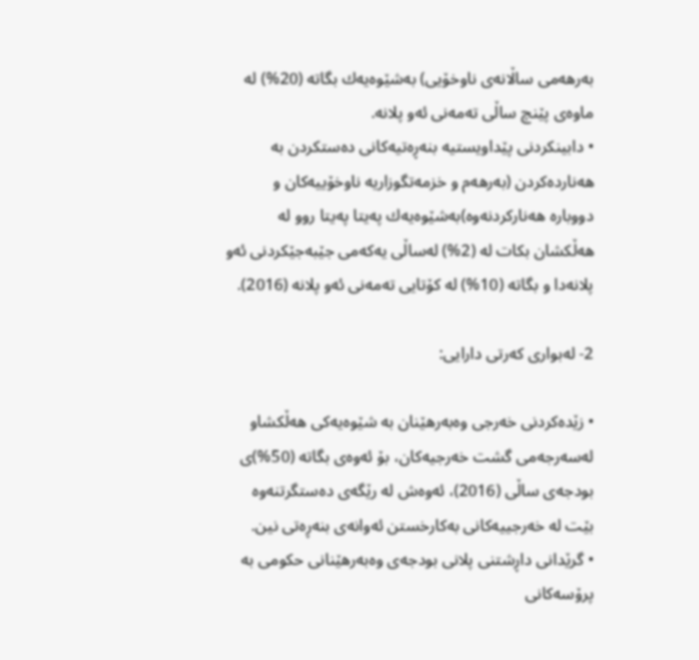به‌رهه‌مى ساڵانه‌ى ناوخۆیى) به‌شێوه‌یه‌ك بگاته‌ (20%) له‌ ماوه‌ى پێنچ ساڵى ته‌مه‌نى ئه‌و پلانه‌.
• دابینكردنى پێداویستیه‌ بنه‌ڕه‌تیه‌كانى ده‌ستكردن به‌ هه‌نارده‌كردن (به‌رهه‌م و خزمه‌تگوزاریه‌ ناوخۆییه‌كان و دووباره‌ هه‌ناركردنه‌وه‌)به‌شێوه‌یه‌ك په‌یتا په‌یتا روو له‌ هه‌ڵكشان بكات له‌ (2%) له‌ساڵى یه‌كه‌مى جێبه‌جێكردنى ئه‌و پلانه‌دا و بگاته‌ (10%) له‌ كۆتایى ته‌مه‌نى ئه‌و پلانه‌ (2016).

2- له‌بوارى كه‌رتى دارایى:

• زێده‌كردنى خه‌رجى وه‌به‌رهێنان به‌ شێوه‌یه‌كى هه‌ڵكشاو له‌سه‌رجه‌مى گشت خه‌رجیه‌كان، بۆ ئه‌وه‌ى بگاته‌ (50%)ی بودجه‌ى ساڵى (2016)، ئه‌وه‌ش له‌ رێگه‌ى ده‌ستگرتنه‌وه‌ بێت له‌ خه‌رجییه‌كانى به‌كارخستن ئه‌وانه‌ى بنه‌ڕه‌تى نین.
• گرێدانى داڕشتنى پلانى بودجه‌ى وه‌به‌رهێنانى حكومى به‌ پرۆسه‌كانى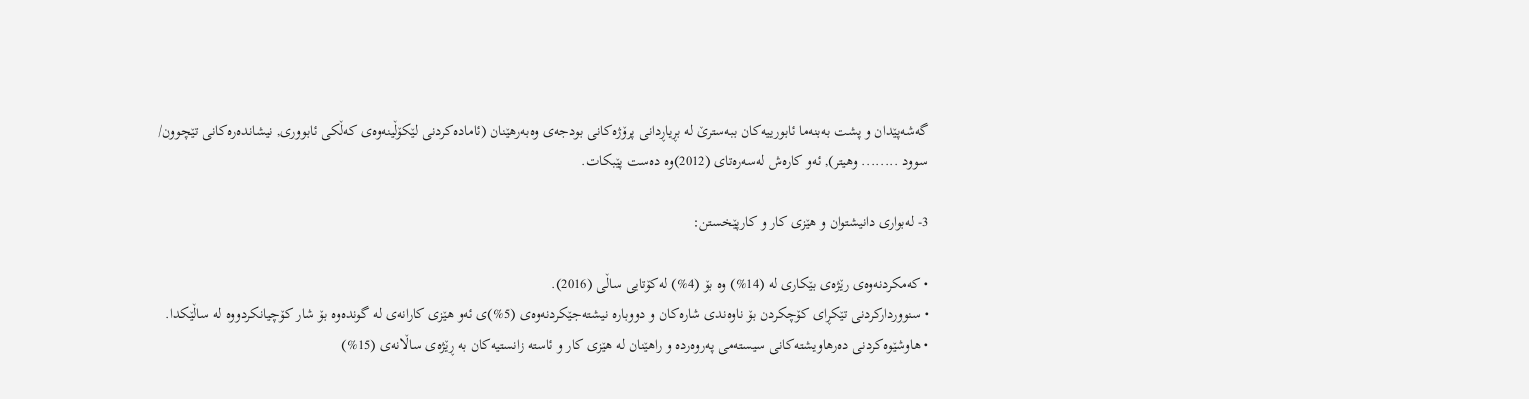گه‌شه‌پێدان و پشت به‌بنه‌ما ئابورییه‌كان ببه‌سترێ له‌ بڕیاڕدانى پرۆژه‌كانى بودجه‌ى وه‌به‌رهێنان (ئاماده‌كردنى لێكۆڵینه‌وه‌ى كه‌ڵكى ئابوورى, نیشانده‌ره‌كانى تێچوون/ سوود ........ وهیتر), ئه‌و كاره‌ش له‌سه‌ره‌تاى (2012)وه‌ ده‌ست پێبكات.

3- له‌بوارى دانیشتوان و هێزى كار و كارپێخستن:

• كه‌مكردنه‌وه‌ى رێژه‌ى بێكارى له‌ (14%) وه‌ بۆ (4%) له‌كۆتایى ساڵى (2016).
• سنوورداركردنى تێكڕاى كۆچكردن بۆ ناوه‌ندى شاره‌كان و دووباره‌ نیشته‌جێكردنه‌وه‌ى (5%)ى ئه‌و هێزى كارانه‌ى له‌ گونده‌وه‌ بۆ شار كۆچیانكردووه‌ له‌ ساڵێكدا.
• هاوشێوه‌كردنى ده‌رهاویشته‌كانى سیسته‌مى په‌روه‌رده‌ و راهێنان له‌ هێزى كار و ئاسته‌ زانستیه‌كان به‌ ڕێژه‌ى ساڵانه‌ى (15%)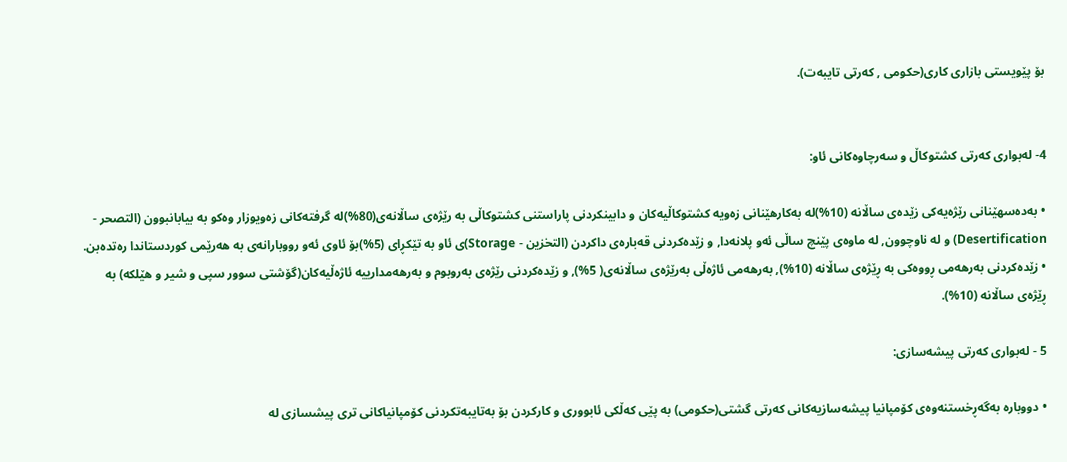بۆ پێویستى بازارى كارى(حكومى , كه‌رتى تایبه‌ت).


4- له‌بوارى كه‌رتى كشتوكاڵ و سه‌رچاوه‌كانى ئاو:

• به‌ده‌سهێنانى رێژه‌یه‌كى زێده‌ى ساڵانه‌ (10%)له‌ به‌كارهێنانی زه‌ویه‌ كشتوكاڵیه‌كان و دابینكردنى پاراستنى كشتوكاڵى به‌ رێژه‌ى ساڵانه‌ى(80%)له‌ گرفته‌كانى زه‌ویوزار وه‌كو به‌ بیابانبوون (التصحر - Desertification) و له‌ ناوچوون, له‌ ماوه‌ى پێنچ ساڵى ئه‌و پلانه‌دا, و زێده‌كردنى قه‌باره‌ى داكردن (التخزین - Storage)ى ئاو به‌ تێكڕاى (5%)بۆ ئاوى ئه‌و رووبارانه‌ى به‌ هه‌رێمى كوردستاندا ره‌تده‌بن.
• زێده‌كردنى به‌رهه‌مى ڕووه‌كى به‌ ڕێژه‌ى ساڵانه‌ (10%), به‌رهه‌مى ئاژه‌ڵی به‌رێژه‌ى ساڵانه‌ى( 5%), و زێده‌كردنى رێژه‌ى به‌روبوم و به‌رهه‌مدارییه‌ ئاژه‌ڵیه‌كان(گۆشتى سوور سپى و شیر و هێلكه‌) به‌ ڕێژه‌ى ساڵانه‌ (10%).

5 - له‌بوارى كه‌رتى پیشه‌سازى:

• دووباره‌ به‌گه‌ڕخستنه‌وه‌ى كۆمپانیا پیشه‌سازیه‌كانى كه‌رتى گشتى(حكومى) به‌ پێى كه‌ڵكى ئابوورى و كاركردن بۆ به‌تایبه‌تكردنى كۆمپانیاكانى ترى پیشسازى له‌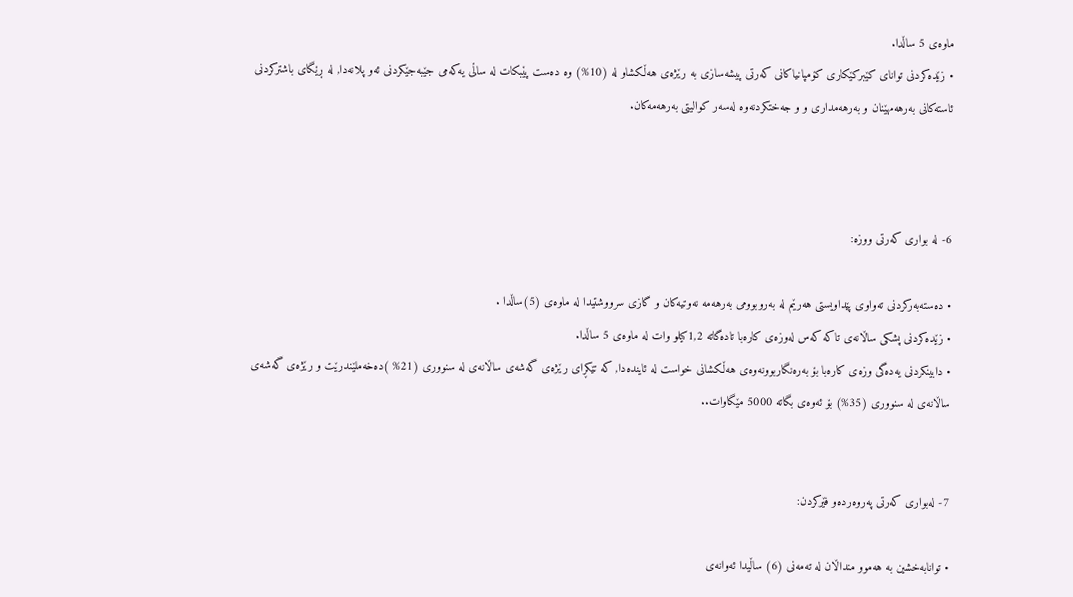ماوه‌ى 5 ساڵدا.
• زێده‌كردنى تواناى كێبركێكارى كۆمپانیاكانى كه‌رتى پیشه‌سازى به‌ رێژه‌ى هه‌ڵكشاو له‌ (10%) وه‌ ده‌ست پێبكات له‌ ساڵى یه‌كه‌مى جێبه‌جێكردنى ئه‌و پلانه‌دا, له‌ ڕێگاى باشتركردنى ئاسته‌كانى به‌رهه‌مهێنان و به‌رهه‌مدارى و و جه‌ختكردنه‌وه‌ له‌سه‌ر كوالیتى به‌رهه‌مه‌كان.



6- له‌ بوارى كه‌رتى ووزه‌:

• ده‌سته‌به‌ركردنى ته‌واوى پێداویستى هه‌رێم له‌ به‌روبوومى به‌رهه‌مه‌ نه‌وتیه‌كان و گازى سرووشتیدا له‌ ماوه‌ى (5)ساڵدا .
• زێده‌كردنى پشكى ساڵانه‌ى تاكه‌ كه‌س له‌وزه‌ى كاره‌با تاده‌گاته‌ 1,2كیلو وات له‌ ماوه‌ى 5 ساڵدا.
• دابینكردنى یه‌ده‌گى وزه‌ى كاره‌با بۆ به‌ره‌نگاربوونه‌وه‌ى هه‌ڵكشانى خواست له‌ ئاینده‌دا, كه‌ تێكڕاى رێژه‌ى گه‌شه‌ى ساڵانه‌ى له‌ سنوورى (21% )ده‌خه‌ملێندرێت و رێژه‌ى گه‌شه‌ى ساڵانه‌ى له‌ سنوورى (35%) بۆ ئه‌وه‌ى بگاته‌ 5000 مێگاوات..


7- له‌بوارى كه‌رتى په‌روه‌رده‌و فێركردن:

• توانابه‌خشین به‌ هه‌موو منداڵان له‌ ته‌مه‌نى (6) ساڵیدا ئه‌وانه‌ى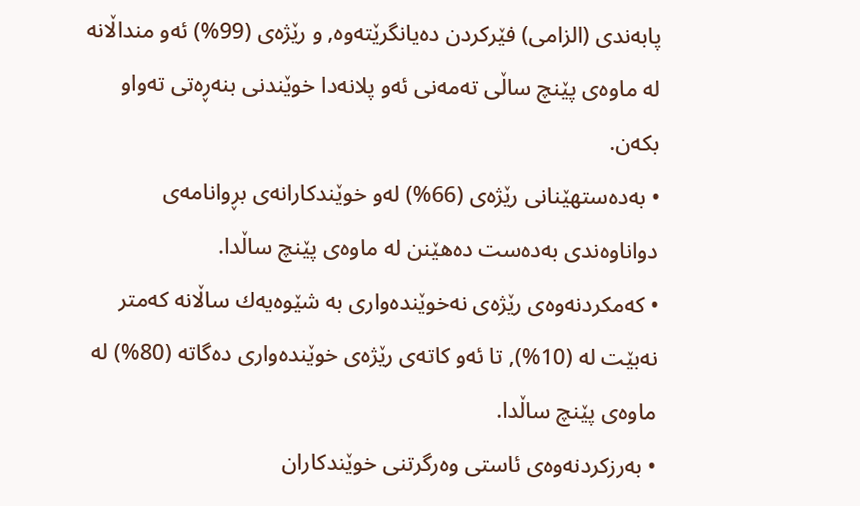پابه‌ندى (الزامى) فێركردن ده‌یانگرێته‌وه‌, و رێژه‌ى (99%) ئه‌و منداڵانه‌ له‌ ماوه‌ى پێنچ ساڵى ته‌مه‌نى ئه‌و پلانه‌دا خوێندنى بنه‌ڕه‌تى ته‌واو بكه‌ن.
• به‌ده‌ستهێنانى رێژه‌ى (66%) له‌و خوێندكارانه‌ى بڕوانامه‌ى دواناوه‌ندى به‌ده‌ست ده‌هێنن له‌ ماوه‌ى پێنچ ساڵدا.
• كه‌مكردنه‌وه‌ى رێژه‌ى نه‌خوێنده‌وارى به‌ شێوه‌یه‌ك ساڵانه‌ كه‌متر نه‌بێت له‌ (10%), تا ئه‌و كاته‌ى رێژه‌ى خوێنده‌وارى ده‌گاته‌ (80%) له‌ ماوه‌ى پێنچ ساڵدا.
• به‌رزكردنه‌وه‌ى ئاستى وه‌رگرتنى خوێندكاران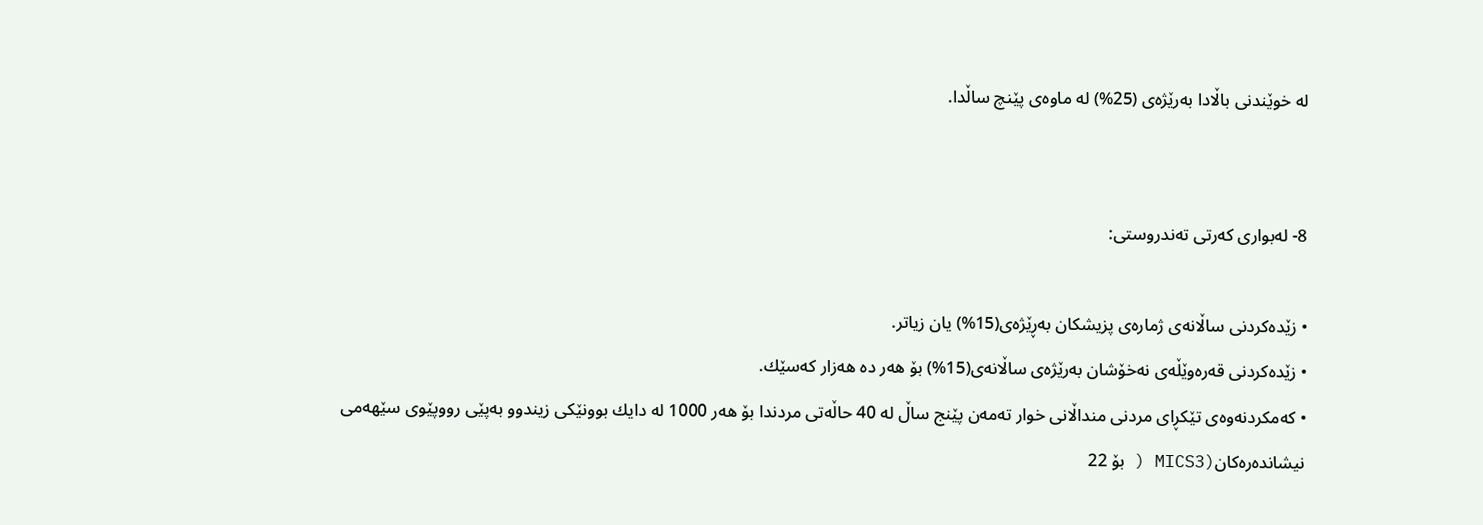له‌ خوێندنى باڵادا به‌رێژه‌ى (25%) له‌ ماوه‌ى پێنچ ساڵدا.


8- له‌بوارى كه‌رتى ته‌ندروستى:

• زێده‌كردنى ساڵانه‌ى ژماره‌ى پزیشكان به‌ڕێژه‌ى(15%) یان زیاتر.
• زێده‌كردنى قه‌ره‌وێڵه‌ى نه‌خۆشان به‌رێژه‌ى ساڵانه‌ى(15%) بۆ هه‌ر ده‌ هه‌زار كه‌سێك.
• كه‌مكردنه‌وه‌ى تێكڕاى مردنى منداڵانى خوار ته‌مه‌ن پێنج ساڵ له‌ 40 حاڵه‌تى مردندا بۆ هه‌ر 1000 له‌ دایك بوونێكى زیندوو به‌پێى رووپێوى سێهه‌مى نیشانده‌ره‌كان(MICS3 ( بۆ 22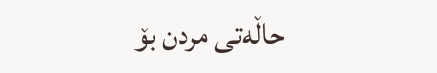حاڵه‌تى مردن بۆ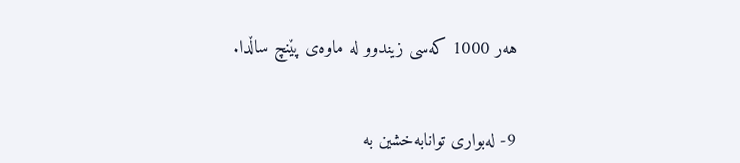هه‌ر 1000 كه‌سى زیندوو له‌ ماوه‌ى پێنچ ساڵدا.


9- له‌بوارى توانابه‌خشین به‌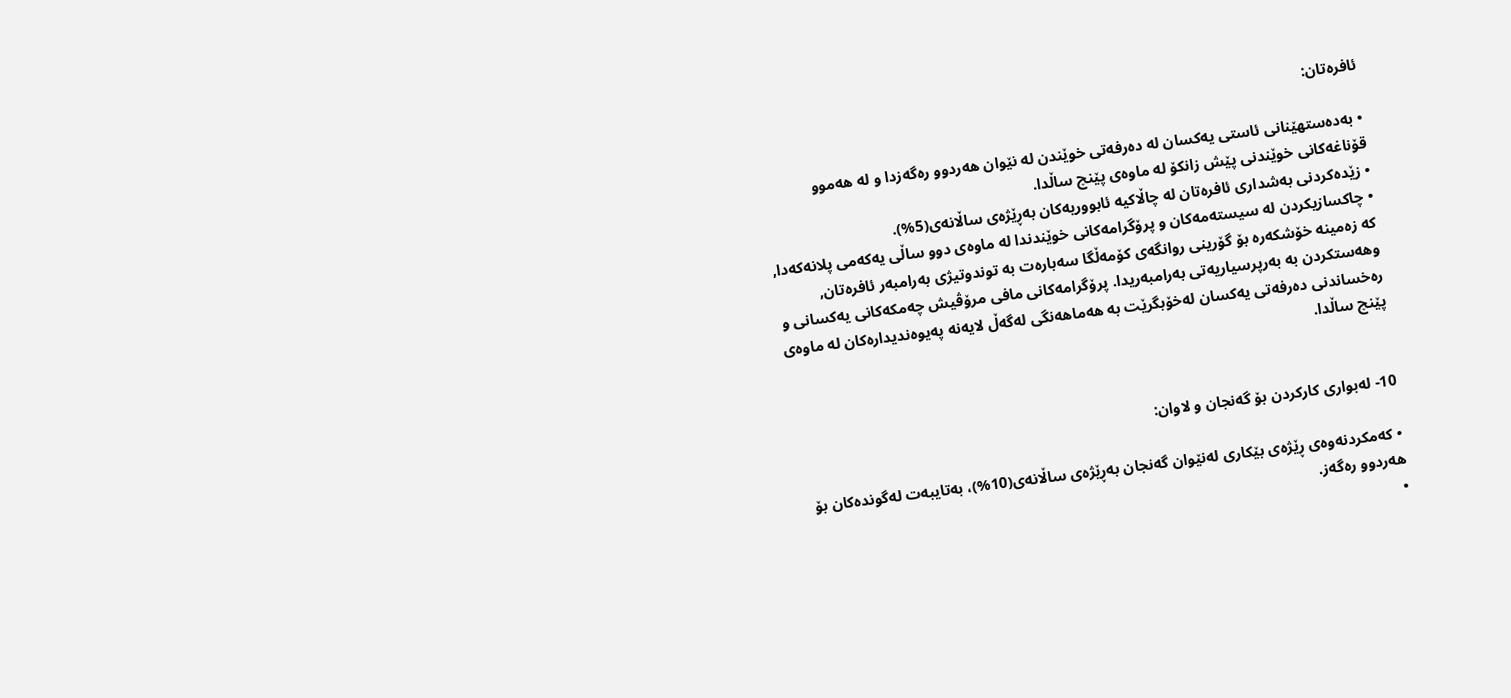ئافره‌تان:

• به‌ده‌ستهێنانى ئاستى یه‌كسان له‌ ده‌رفه‌تى خوێندن له‌ نێوان هه‌ردوو ره‌گه‌زدا و له‌ هه‌موو قۆناغه‌كانى خوێندنى پێش زانكۆ له‌ ماوه‌ى پێنچ ساڵدا.
• زێده‌كردنى به‌شداری ئافره‌تان له‌ چاڵاكیه‌ ئابووریه‌كان به‌ڕێژه‌ى ساڵانه‌ى(5%).
• چاكسازیكردن له‌ سیسته‌مه‌كان و پرۆگرامه‌كانى خوێندندا له‌ ماوه‌ى دوو ساڵى یه‌كه‌مى پلانه‌كه‌دا, كه‌ زه‌مینه‌ خۆشكه‌ره‌ بۆ گۆرینى روانگه‌ى كۆمه‌ڵگا سه‌باره‌ت به‌ توندوتیژى به‌رامبه‌ر ئافره‌تان, وهه‌ستكردن به‌ به‌رپرسیاریه‌تى به‌رامبه‌ریدا. پرۆگرامه‌كانى مافى مرۆڤیش چه‌مكه‌كانى یه‌كسانى و ره‌خساندنى ده‌رفه‌تى یه‌كسان له‌خۆبگرێت به‌ هه‌ماهه‌نگى له‌گه‌ڵ لایه‌نه‌ په‌یوه‌ندیداره‌كان له‌ ماوه‌ى پێنچ ساڵدا.


10- له‌بوارى كاركردن بۆ گه‌نجان و لاوان:

• كه‌مكردنه‌وه‌ى ڕێژه‌ى بێكارى له‌نێوان گه‌نجان به‌ڕێژه‌ى ساڵانه‌ى(10%)، به‌تایبه‌ت له‌گونده‌كان بۆ هه‌ردوو ره‌گه‌ز.
•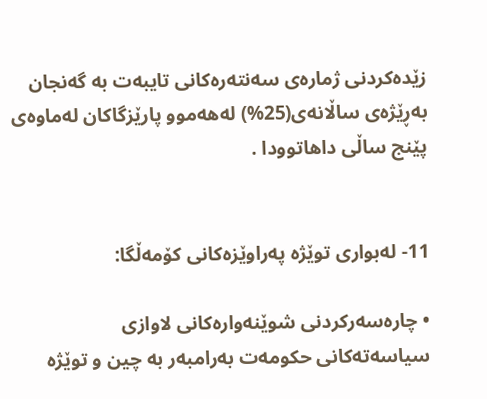زێده‌كردنى ژماره‌ى سه‌نته‌ره‌كانى تایبه‌ت به‌ گه‌نجان به‌ڕێژه‌ى ساڵانه‌ى(25%) له‌هه‌موو پارێزگاكان له‌ماوه‌ى پێنج ساڵى داهاتوودا .


11- له‌بوارى توێژه‌ په‌راوێزه‌كانى كۆمه‌ڵگا:

• چاره‌سه‌ركردنى شوێنه‌واره‌كانى لاوازى سیاسه‌ته‌كانى حكومه‌ت به‌رامبه‌ر به‌ چین و توێژه‌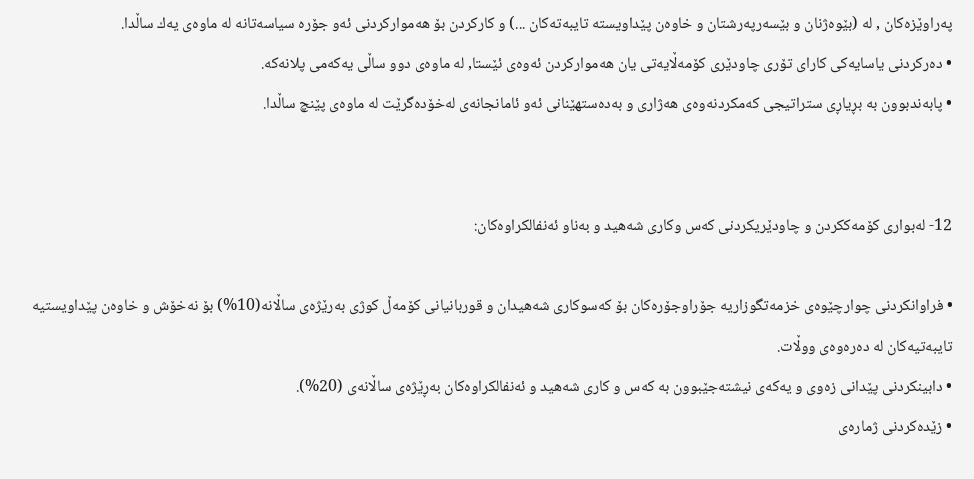په‌راوێزه‌كان , له‌ (بێوه‌ژنان و بێسه‌رپه‌رشتان و خاوه‌ن پێداویسته‌ تایبه‌ته‌كان ...) و كاركردن بۆ هه‌مواركردنى ئه‌و جۆره‌ سیاسه‌تانه‌ له‌ ماوه‌ى یه‌ك ساڵدا.
• ده‌ركردنى یاسایه‌كى كاراى تۆرى چاودێرى كۆمه‌ڵایه‌تى یان هه‌مواركردن ئه‌وه‌ى ئێستا, له‌ ماوه‌ى دوو ساڵى یه‌كه‌مى پلانه‌كه‌.
• پابه‌ندبوون به‌ بڕیاڕى ستراتیجى كه‌مكردنه‌وه‌ى هه‌ژارى و به‌ده‌ستهێنانى ئه‌و ئامانجانه‌ى له‌خۆده‌گرێت له‌ ماوه‌ى پێنچ ساڵدا.


12- له‌بوارى كۆمه‌ككردن و چاودێریكردنى كه‌س وكارى شه‌هید و به‌ناو ئه‌نفالكراوه‌كان:

• فراوانكردنى چوارچێوه‌ى خزمه‌تگوزاریه‌ جۆراوجۆره‌كان بۆ كه‌سوكارى شه‌هیدان و قوربانیانى كۆمه‌ڵ كوژی به‌رێژه‌ى ساڵانه‌(10%) بۆ نه‌خۆش و خاوه‌ن پێداویستیه‌ تایبه‌تیه‌كان له‌ ده‌ره‌وه‌ى ووڵات.
• دابینكردنى پێدانى زه‌وى و یه‌كه‌ى نیشته‌جێبوون به‌ كه‌س و كارى شه‌هید و ئه‌نفالكراوه‌كان به‌ڕێژه‌ى ساڵانه‌ى (20%).
• زێده‌كردنى ژماره‌ى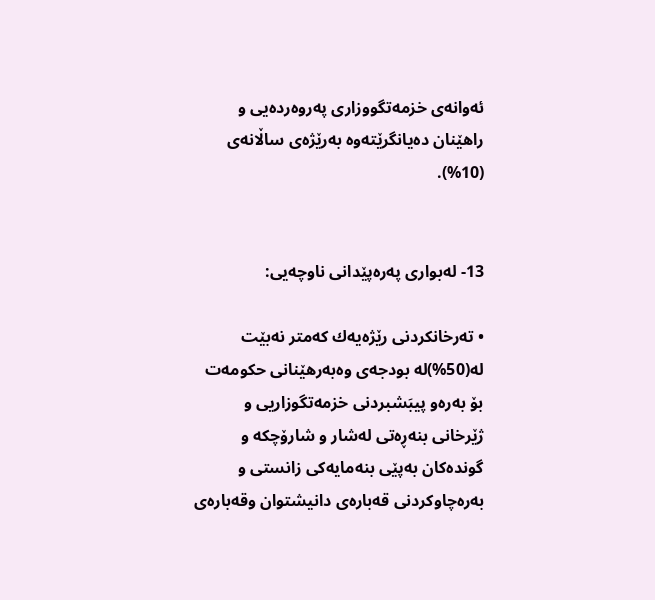ئه‌وانه‌ى خزمه‌تگووزارى په‌روه‌رده‌یى و راهێنان ده‌یانگرێته‌وه‌ به‌رێژه‌ى ساڵانه‌ى (10%).


13- له‌بوارى په‌ره‌پێدانى ناوچه‌یى:

• ته‌رخانكردنى رێژه‌یه‌ك كه‌متر نه‌بێت له‌(50%)له‌ بودجه‌ى وه‌به‌رهێنانى حكومه‌ت بۆ به‌ره‌و پیبَشبردنى خزمه‌تگوزاریى و ژێرخانى بنه‌ڕه‌تى له‌شار و شارۆچكه‌ و گونده‌كان به‌پێى بنه‌مایه‌كى زانستى و به‌ره‌چاوكردنی قه‌باره‌ی دانیشتوان وقه‌باره‌ی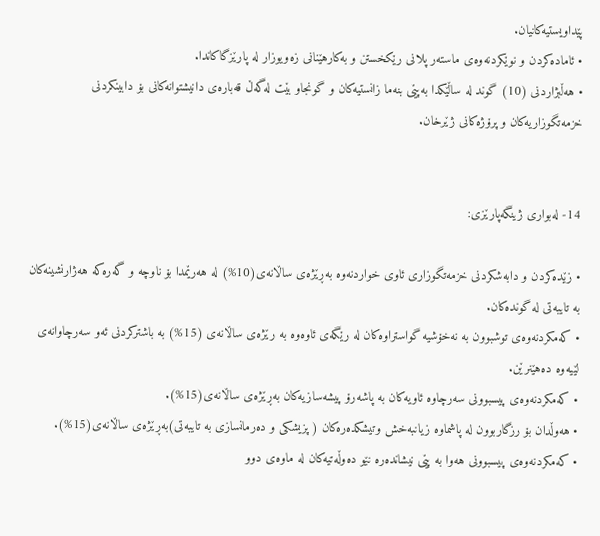پێداویستیه‌كانیان.
• ئاماده‌كردن و نوێكردنه‌وه‌ى ماسته‌ر پلانى رێكخستن و به‌كارهێنانى زه‌ویوزار له‌ پارێزگاكاندا.
• هه‌ڵبژاردنى (10) گوند له‌ ساڵێكدا به‌پێى بنه‌ما زانستیه‌كان و گونجاو بێت له‌گه‌ڵ قه‌باره‌ى دانیشتوانه‌كانى بۆ دابینكردنى خزمه‌تگوزاریه‌كان و پرۆژه‌كانى ژێرخان.


14- له‌بوارى ژینگه‌پارێزى:

• زێده‌كردن و دابه‌شكردنى خزمه‌تگوزارى ئاوى خواردنه‌وه‌ به‌ڕێژه‌ى ساڵانه‌ى(10%) له‌ هه‌رێمدا بۆ ناوچه‌ و گه‌ره‌كه‌ هه‌ژارنشینه‌كان به‌ تایبه‌تى له‌ گونده‌كان.
• كه‌مكردنه‌وه‌ى توشبوون به‌ نه‌خۆشیه‌ گواستراوه‌كان له‌ رێگه‌ى ئاوه‌وه‌ به‌ رێژه‌ى ساڵانه‌ى (15%) به‌ باشتركردنى ئه‌و سه‌رچاوانه‌ى لێیه‌وه‌ ده‌هێنرێن.
• كه‌مكردنه‌وه‌ى پیسبوونى سه‌رچاوه‌ ئاویه‌كان به‌ پاشه‌رۆ پیشه‌سازیه‌كان به‌ڕێژه‌ى ساڵانه‌ى(15%).
• هه‌وڵدان بۆ رزگاربوون له‌ پاشماوه‌ زیانبه‌خش وتیشكده‌ره‌كان ( پزیشكى و ده‌رمانسازى به‌ تایبه‌تى)به‌ڕێژه‌ى ساڵانه‌ى(15%).
• كه‌مكردنه‌وه‌ى پیسبوونى هه‌وا به‌ پێى نیشانده‌ره‌ نێو ده‌وڵه‌تیه‌كان له‌ ماوه‌ى دوو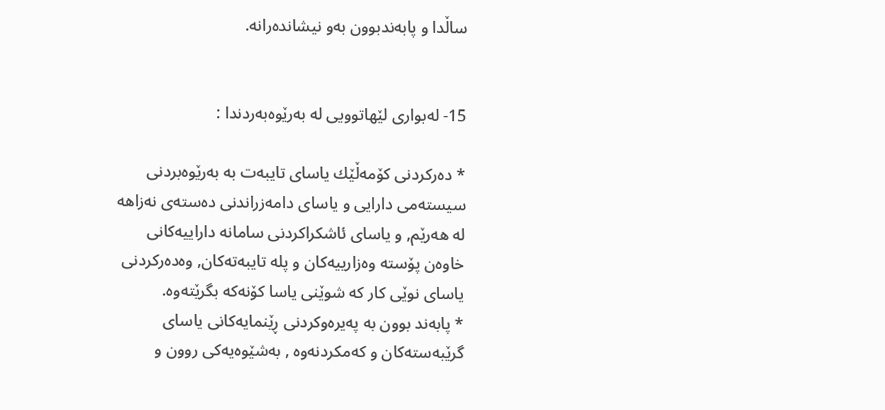ساڵدا و پابه‌ندبوون به‌و نیشانده‌رانه‌.


15- له‌بوارى لێهاتوویى له‌ به‌رێوه‌به‌ردندا :

* ده‌ركردنى كۆمه‌ڵێك یاساى تایبه‌ت به‌ به‌رێوه‌بردنى سیسته‌مى دارایى و یاساى دامه‌زراندنى ده‌سته‌ى نه‌زاهه‌ له‌ هه‌رێم, و یاساى ئاشكراكردنى سامانه‌ داراییه‌كانى خاوه‌ن پۆسته‌ وه‌زارییه‌كان و پله‌ تایبه‌ته‌كان, وه‌ده‌ركردنى یاساى نوێى كار كه‌ شوێنى یاسا كۆنه‌كه‌ بگرێته‌وه‌.
* پابه‌ند بوون به‌ په‌یره‌وكردنى ڕێنمایه‌كانى یاساى گرێبه‌سته‌كان و كه‌مكردنه‌وه‌ , به‌شێوه‌یه‌كى روون و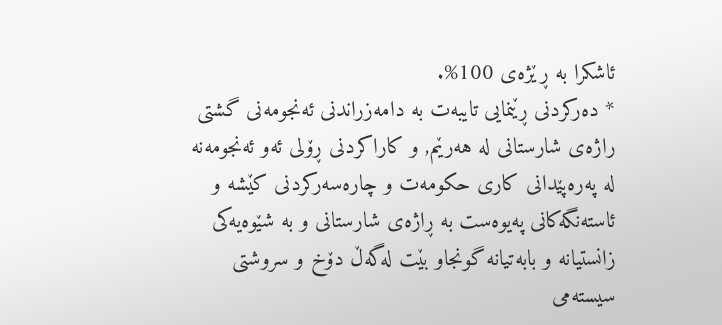ئاشكرا به‌ ڕێژه‌ى 100%.
* ده‌ركردنى ڕێنمایى تایبه‌ت به‌ دامه‌زراندنى ئه‌نجومه‌نى گشتى راژه‌ى شارستانى له‌ هه‌رێم, و كاراكردنى ڕۆلى ئه‌و ئه‌نجومه‌نه‌ له‌ په‌ره‌پێدانى كارى حكومه‌ت و چاره‌سه‌ركردنى كێشه‌ و ئاسته‌نگه‌كانى په‌یوه‌ست به‌ ڕاژه‌ى شارستانى و به‌ شێوه‌یه‌كى زانستیانه‌ و بابه‌تیانه‌ گونجاو بێت له‌گه‌ڵ دۆخ و سروشتى سیسته‌مى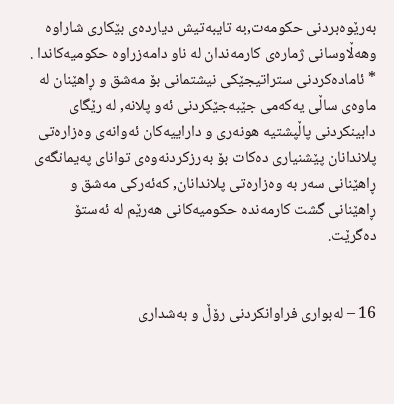به‌رێوه‌بردنى حكومه‌ت,به‌ تایبه‌تیش دیارده‌ى بێكارى شاراوه‌ وهه‌ڵاوسانى ژماره‌ى كارمه‌ندان له‌ ناو دامه‌زراوه‌ حكومیه‌كاندا .
* ئاماده‌كردنى ستراتیجێكى نیشتمانى بۆ مه‌شق و ڕاهێنان له‌ ماوه‌ى ساڵى یه‌كه‌مى جێبه‌جێكردنى ئه‌و پلانه‌, له‌ رێگاى دابینكردنى پاڵپشتیه‌ هونه‌ری و داراییه‌كان ئه‌وانه‌ى وه‌زاره‌تى پلاندانان پێشنیارى ده‌كات بۆ به‌رزكردنه‌وه‌ى تواناى په‌یمانگه‌ى ڕاهێنانى سه‌ر به‌ وه‌زاره‌تى پلاندانان, كه‌ئه‌ركى مه‌شق و ڕاهێنانى گشت كارمه‌نده‌ حكومیه‌كانى هه‌رێم له‌ ئه‌ستۆ ده‌گرێت.


16 – له‌بوارى فراوانكردنى رۆڵ و به‌شدارى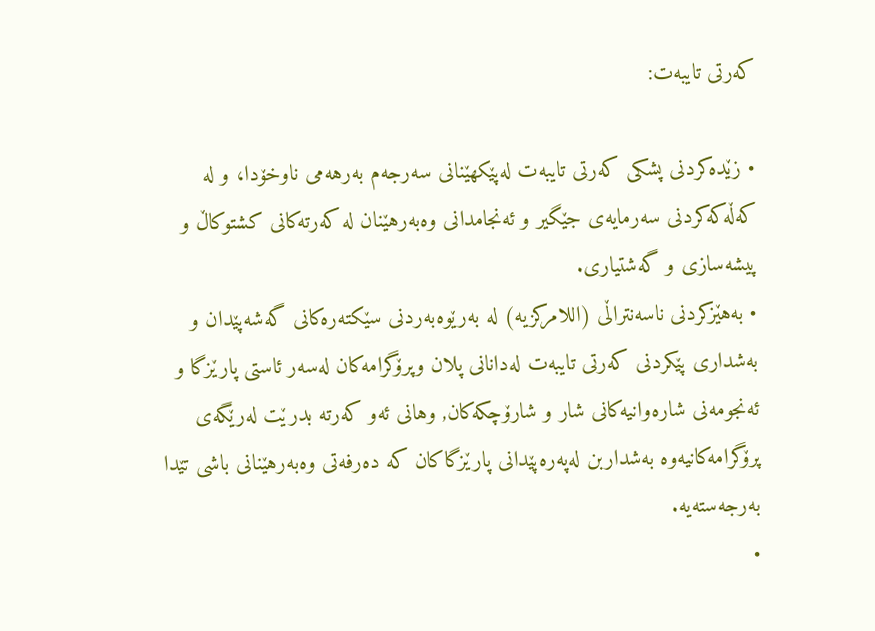كه‌رتى تایبه‌ت:

• زێده‌كردنى پشكى كه‌رتى تایبه‌ت له‌پێكهێنانى سه‌رجه‌م به‌رهه‌مى ناوخۆدا، و له‌ كه‌ڵه‌كه‌كردنى سه‌رمایه‌ى جێگیر و ئه‌نجامدانى وه‌به‌رهێنان له‌ كه‌رته‌كانى كشتوكاڵ و پیشه‌سازى و گه‌شتیارى.
• به‌هێزكردنى ناسه‌نتراڵى (اللامركزیه‌) له‌ به‌رێوه‌به‌ردنى سێكته‌ره‌كانى گه‌شه‌پێدان و به‌شدارى پێكردنى كه‌رتى تایبه‌ت له‌دانانى پلان وپرۆگرامه‌كان له‌سه‌ر ئاستى پارێزگا و ئه‌نجومه‌نى شاره‌وانیه‌كانی شار و شارۆچكه‌كان, وهانى ئه‌و كه‌رته‌ بدرێت له‌رێگه‌ى پرۆگرامه‌كانیه‌وه‌ به‌شداربن له‌په‌ره‌پێدانى پارێزگاكان كه‌ ده‌رفه‌تى وه‌به‌رهێنانى باشى تێدا به‌رجه‌سته‌یه‌.
•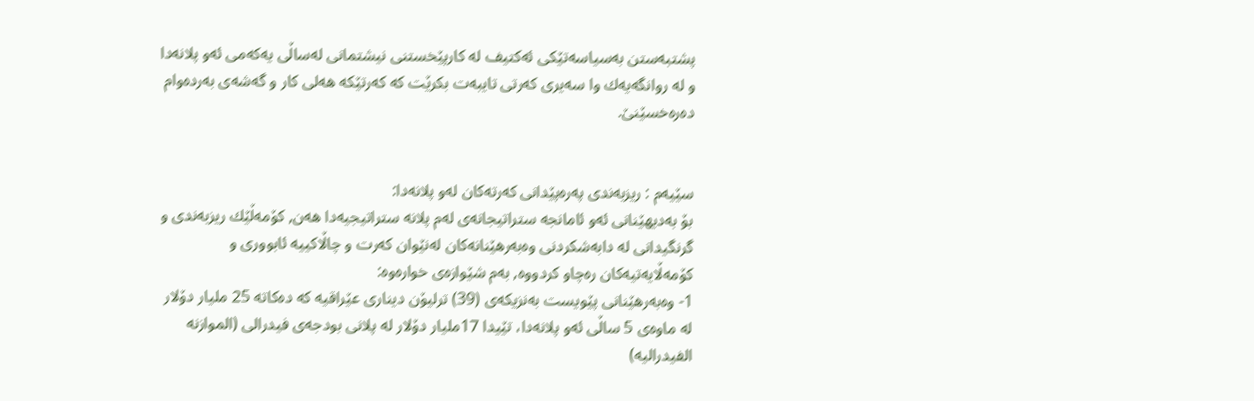پشتبه‌ستن به‌سیاسه‌تێكى ئه‌كتیف له‌ كارپێخستنى نیشتمانى له‌ساڵى یه‌كه‌مى ئه‌و پلانه‌دا و له‌ روانگه‌یه‌ك وا سه‌یرى كه‌رتى تایبه‌ت بكرێت كه‌ كه‌رتێكه‌ هه‌لى كار و گه‌شه‌ى به‌رده‌وام ده‌ره‌خسێنێ.


سێیه‌م : ریزبه‌ندى په‌ره‌پێدانى كه‌رته‌كان له‌و پلانه‌دا:
بۆ به‌دیهێنانى ئه‌و ئامانجه‌ ستراتیجانه‌ى له‌م پلانه‌ ستراتیجیه‌دا هه‌ن, كۆمه‌ڵێك ریزبه‌ندى و گرنگیدانى له‌ دابه‌شكردنى وه‌به‌رهێنانه‌كان له‌نێوان كه‌رت و چاڵاكییه‌ ئابوورى و كۆمه‌ڵایه‌تیه‌كان ره‌چاو كردووه‌, به‌م شێوازه‌ى خواره‌وه‌:
1- وه‌به‌رهێنانى پێویست به‌نزیكه‌ى (39) ترلیۆن دینارى عێراقیه‌ كه‌ ده‌كاته‌ 25 ملیار دۆلار له‌ ماوه‌ى 5 ساڵى ئه‌و پلانه‌دا، تێیدا 17ملیار دۆلار له‌ پلانى بودجه‌ى فیدرالى (الموازنه‌ الفیدرالیه‌)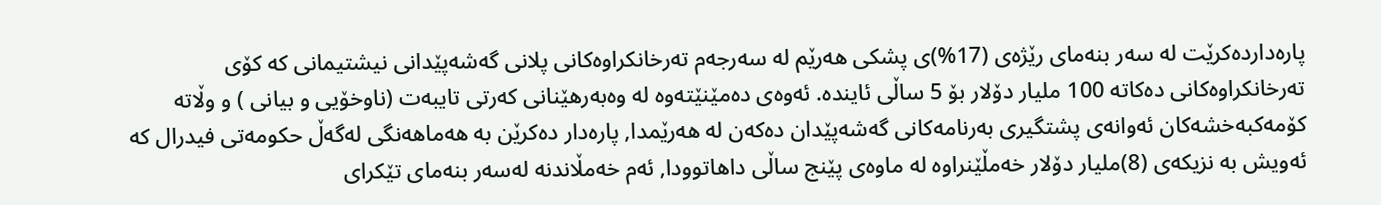پاره‌دارده‌كرێت له‌ سه‌ر بنه‌ماى رێژه‌ى (17%)ى پشكى هه‌رێم له‌ سه‌رجه‌م ته‌رخانكراوه‌كانى پلانى گه‌شه‌پێدانى نیشتیمانى كه‌ كۆى ته‌رخانكراوه‌كانى ده‌كاته‌ 100 ملیار دۆلار بۆ 5 ساڵى ئاینده‌. ئه‌وه‌ى ده‌مێنێته‌وه‌ له‌ وه‌به‌رهێنانى كه‌رتى تایبه‌ت (ناوخۆیى و بیانى ) و وڵاته‌ كۆمه‌كبه‌خشه‌كان ئه‌وانه‌ى پشتگیرى به‌رنامه‌كانى گه‌شه‌پێدان ده‌كه‌ن له‌ هه‌رێمدا, پاره‌دار ده‌كرێن به‌ هه‌ماهه‌نگى له‌گه‌ڵ حكومه‌تى فیدرال كه‌ ئه‌ویش به‌ نزیكه‌ى (8)ملیار دۆلار خه‌مڵێنراوه‌ له‌ ماوه‌ى پێنج ساڵى داهاتوودا, ئه‌م خه‌مڵاندنه‌ له‌سه‌ر بنه‌ماى تێكراى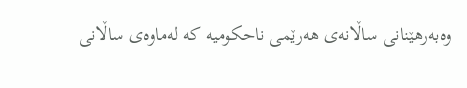وه‌به‌رهێنانى ساڵانه‌ی هه‌رێمى ناحكومیه‌ كه‌ له‌ماوه‌ى ساڵانی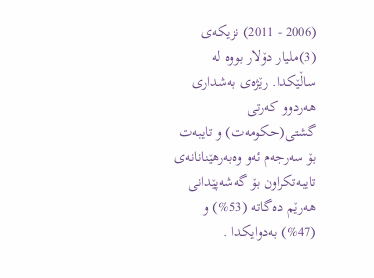(2006 - 2011) نزیكه‌ی (3)ملیار دۆلار بو‌وه‌ له‌ ساڵێكدا. رێژه‌ى به‌شدارى هه‌ردوو كه‌رتى گشتى(حكومه‌ت) و تایبه‌ت بۆ سه‌رجه‌م ئه‌و وه‌به‌رهێنانانه‌ى تایبه‌تكراون بۆ گه‌شه‌پێدانى هه‌رێم ده‌گاته‌ (53%) و (47%) به‌دوایكدا .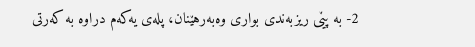2- به‌ پێى ریزبه‌ندى بواری ‌وه‌به‌رهێنان، پله‌ى یه‌كه‌م دراوه‌ به‌ كه‌رتى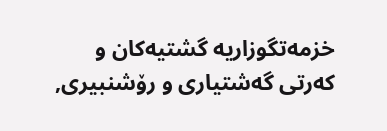خزمه‌تگوزاریه‌ گشتیه‌كان و كه‌رتى گه‌شتیارى و رۆشنبیرى,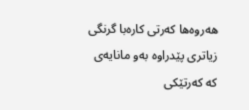هه‌روه‌ها كه‌رتى كاره‌با گرنگى زیاترى پێدراوه‌ به‌و مانایه‌ى كه‌ كه‌رتێكى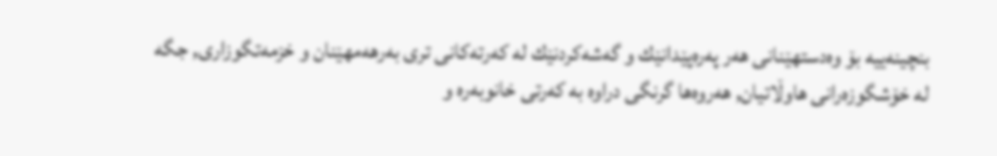بنچینه‌ییه‌ بۆ وه‌دستهێنانى هه‌ر په‌ره‌پێدانێك و گه‌شه‌كردنێك له‌ كه‌رته‌كانى ترى به‌رهه‌مهێنان و خزمه‌تگوزارى, جگه‌ له‌ خۆشگوزه‌رانى هاوڵاتیان, هه‌ر‌وه‌ها گرنگى دراوه‌ به‌ كه‌رتى خانوبه‌ره‌ و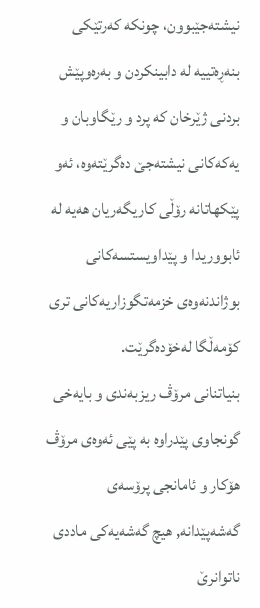نیشته‌جێبو‌ون، چونكه‌ كه‌رتێكى بنه‌ڕه‌تییه‌ له‌ دابینكردن ‌و به‌ره‌‌وپێش بردنى ژێرخان كه‌ پرد و رێگاوبان و یه‌كه‌كانى نیشته‌جێ ده‌گرێته‌وه‌، ئه‌و پێكهاتانه‌ رۆڵى كاریگه‌ریان هه‌یه‌ له‌ ئابووریدا و پێداویستسه‌كانى بوژاندنه‌وه‌ى خزمه‌تگوزاریه‌كانى ترى كۆمه‌ڵگا له‌خۆده‌گرێت.
بنیاتنانى مرۆڤ ریزبه‌ندى و بایه‌خى گونجاوى پێدراوه‌ به‌ پێى ئه‌وه‌ى مرۆڤ هۆكار و ئامانجى پرۆسه‌ى گه‌شه‌پێدانه‌, هیچ گه‌شه‌یه‌كى ماددى ناتوانرێ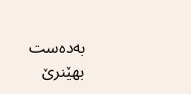به‌ده‌ست بهێنرێ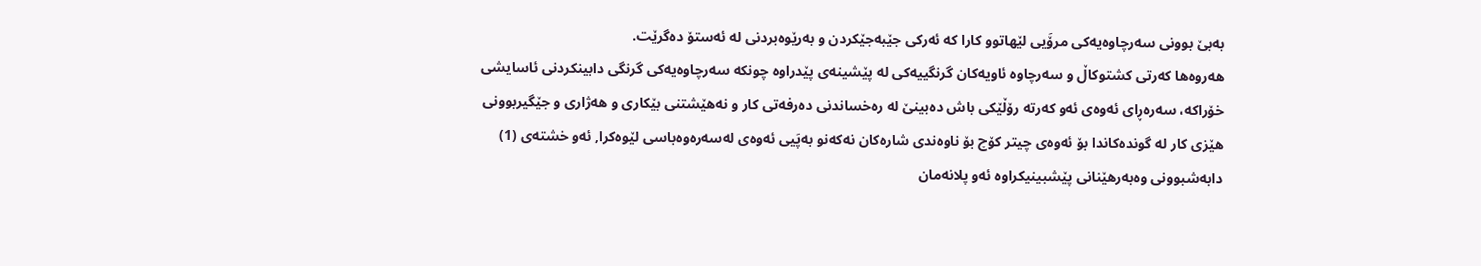به‌بێ بوونى سه‌رچاوه‌یه‌كى مرۆَیى لێهاتوو كارا كه‌ ئه‌ركى جێبه‌جێكردن و به‌رێوه‌بردنى له‌ ئه‌ستۆ ده‌گرێت.
هه‌روه‌ها كه‌رتى كشتوكاڵ و سه‌رچاوه‌ ئاویه‌كان گرنگییه‌كى له‌ پێشینه‌ى پێدراوه‌ چونكه‌ سه‌رچا‌وه‌یه‌كى گرنگى دابینكردنى ئاسایشى خۆراكه‌، سه‌ره‌ڕاى ئه‌وه‌ى ئه‌و كه‌رته‌ رۆڵێكى باش ده‌بینێ له‌ ره‌خساندنى ده‌رفه‌تى كار و نه‌هێشتنى بێكارى و هه‌ژارى و جێگیربوونى هێزى كار له‌ گونده‌كاندا بۆ ئه‌وه‌ى چیتر كۆچ بۆ ناوه‌ندى شاره‌كان نه‌كه‌نو به‌پَیی ئه‌وه‌ى له‌سه‌ره‌وه‌باسی لێوه‌كرا, ئه‌و خشته‌ى (1) دابه‌شبوونى وه‌به‌رهێنانى پێشبینیكراوه‌ ئه‌و پلانه‌مان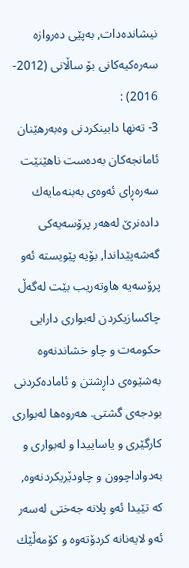نیشانده‌دات, به‌پێى ده‌روازه‌ سه‌ره‌كیه‌كانى بۆ ساڵانى (2012- 2016) :
3- ته‌نها دابینكردنى وه‌به‌رهێنان ئامانجه‌كان به‌ده‌ست ناهێنێت سه‌ره‌ڕاى ئه‌وه‌ى به‌بنه‌مایه‌ك داده‌نرێ له‌هه‌ر پرۆسه‌یه‌كى گه‌شه‌پێداندا, بۆیه‌ پێویسته‌ ئه‌و پرۆسه‌یه‌ هاوته‌ریب بێت له‌گه‌ڵ چاكسازیكردن له‌بوارى دارایى حكومه‌ت و چاو خشاندنه‌وه‌ به‌شێوه‌ى داڕشتن و ئاماده‌كردنى بودجه‌ى گشتى. هه‌روه‌ها له‌بوارى كارگێرى و یاساییدا و له‌بوارى و به‌دواداچوون و چاودێریكردنه‌وه‌, كه‌ تێیدا ئه‌و پلانه‌ جه‌ختى له‌سه‌ر ئه‌و لایه‌نانه‌ كردۆته‌وه‌ و كۆمه‌ڵێك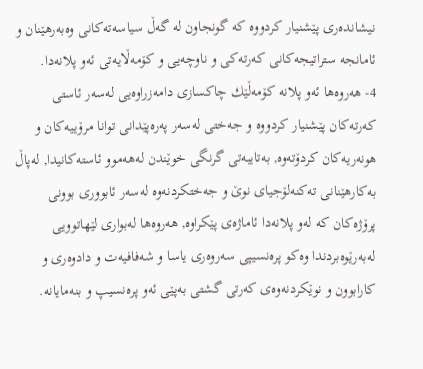نیشانده‌رى پێشنیار كردووه‌ كه‌ گونجاون له‌ گه‌ڵ سیاسه‌ته‌كانى وه‌به‌رهێنان و ئامانجه‌ ستراتیجه‌كانى كه‌رته‌كى و ناوچه‌یى و كۆمه‌ڵایه‌تى ئه‌و پلانه‌دا.
4- هه‌روه‌ها ئه‌و پلانه‌ كۆمه‌ڵێك چاكسازى دامه‌زراوه‌یى له‌سه‌ر ئاستى كه‌رته‌كان پێشنیار كردووه‌ و جه‌ختى له‌سه‌ر په‌ره‌پێدانى توانا مرۆییه‌كان و هونه‌ریه‌كان كردۆته‌وه‌, به‌تایبه‌تى گرنگى خوێندن له‌هه‌موو ئاسته‌كانیدا, له‌پاڵ به‌كارهێنانى ته‌كنه‌لۆجیاى نوێ و جه‌ختكردنه‌وه‌ له‌سه‌ر ئابوورى بوونى پرۆژه‌كان كه‌ له‌و پلانه‌دا ئاماژه‌ى پێكراوه‌, هه‌روه‌ها له‌بوارى لێهاتوویى له‌به‌رێوه‌بردندا وه‌كو پره‌نسیپى سه‌روه‌رى یاسا و شه‌فافیه‌ت و دادوه‌رى و كارابوون و نوێكردنه‌وه‌ى كه‌رتى گشتى به‌پێى ئه‌و پره‌نسیپ و بنه‌مایانه‌.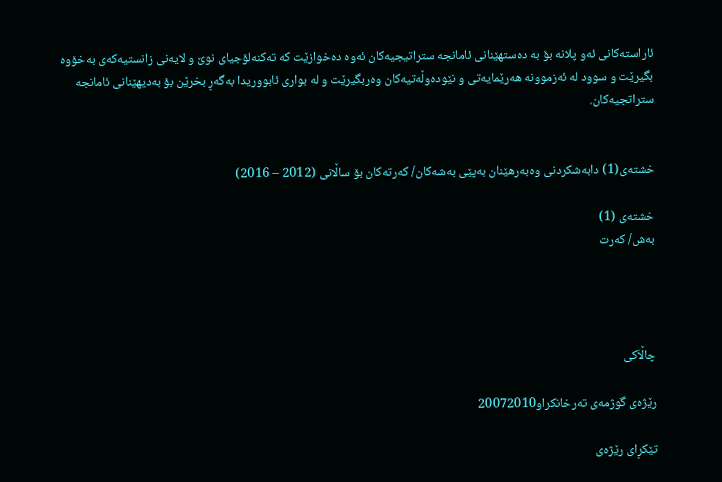ئاراسته‌كانى ئه‌و پلانه‌ بۆ به‌ ده‌ستهێنانى ئامانجه‌ ستراتیجیه‌كان ئه‌وه‌ ده‌خوازێت كه‌ ته‌كنه‌لۆجیاى نوێ و لایه‌نى زانستیه‌كه‌ى به‌خۆوه‌ بگیرێت و سوود له‌ ئه‌زموونه‌ هه‌رێمایه‌تى و نێوده‌وڵه‌تیه‌كان وه‌ربگیرێت و له‌ بوارى ئابووریدا به‌گه‌ڕ بخرێن بۆ به‌دیهێنانى ئامانجه‌ ستراتجیه‌كان.


خشته‌ى(1) دابه‌شكردنى وه‌به‌رهێنان به‌پێى به‌شه‌كان/ كه‌رته‌كان بۆ ساڵانى (2012 – 2016)

خشته‌ى (1)
به‌ش/ كه‌رت




چاڵاَكى

رێژه‌ى گوژمه‌ى ته‌رخانكراو20072010

تێكڕاى رێژه‌ى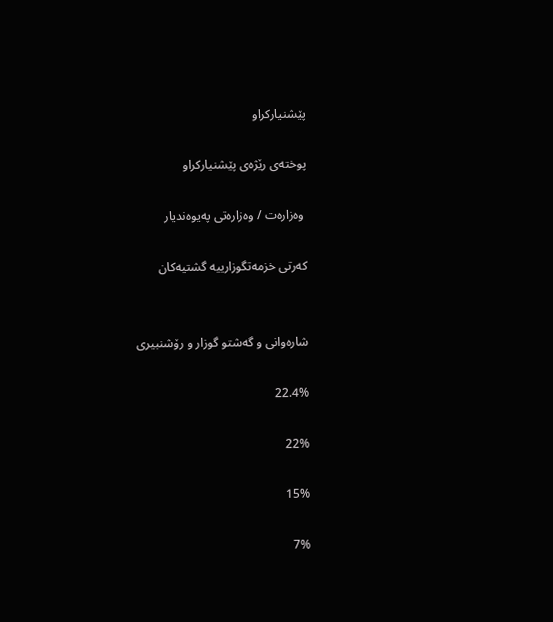پێشنیاركراو

پوخته‌ى رێژه‌ى پێشنیاركراو

 وه‌زاره‌ت / وه‌زاره‌تى په‌یوه‌ندیار

كه‌رتى خزمه‌تگوزارییه‌ گشتیه‌كان


شاره‌وانى و گه‌شتو گوزار و رۆشنبیرى

22.4%

22%

15%

7%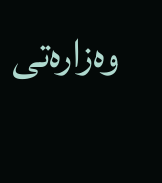وه‌زاره‌تى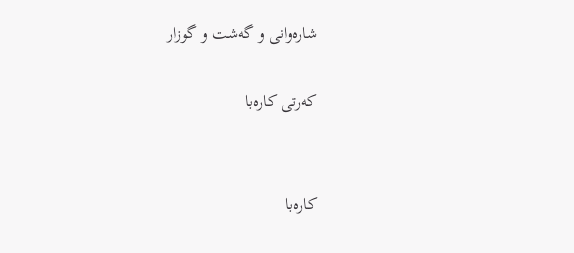شاره‌وانى و گه‌شت و گوزار

كه‌رتى كاره‌با


كاره‌با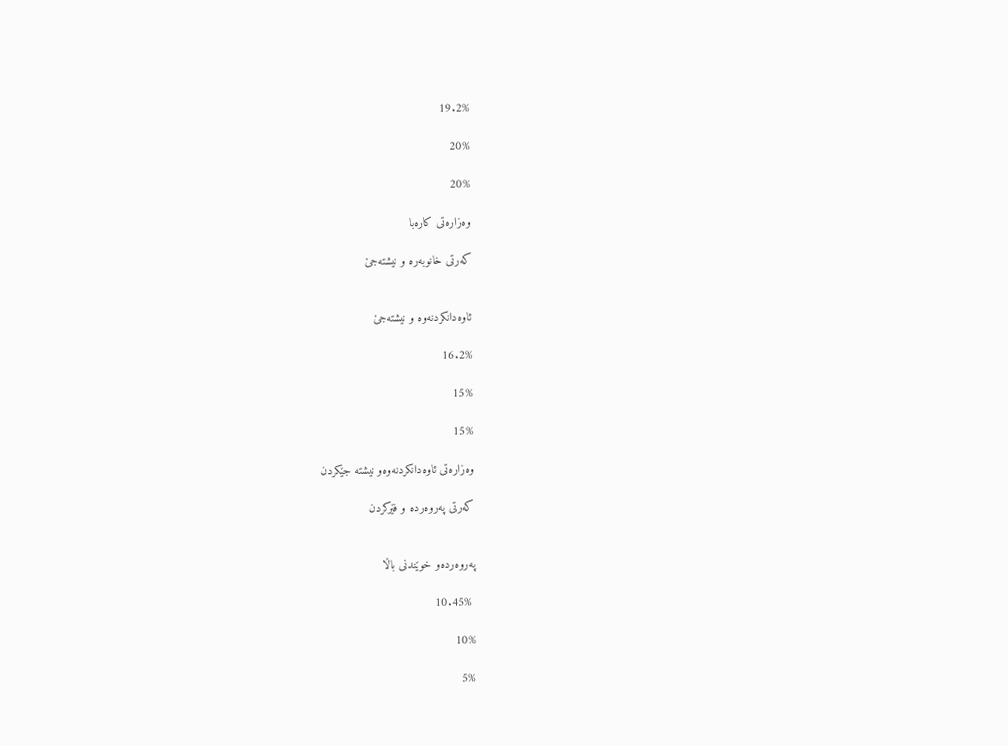19.2%

20%

20%

وه‌زاره‌تى كاره‌با

كه‌رتى خانوبه‌ره‌ و نیشته‌جێ


ئاوه‌دانكردنه‌وه‌ و نیشته‌جێ

16.2%

15%

15%

وه‌زاره‌تى ئاوه‌دانكردنه‌وه‌و نیشته‌ جێكردن

كه‌رتى په‌روه‌رده‌ و فێركردن


په‌روه‌رده‌و خوێندنى باڵا

 10.45%

10%

5%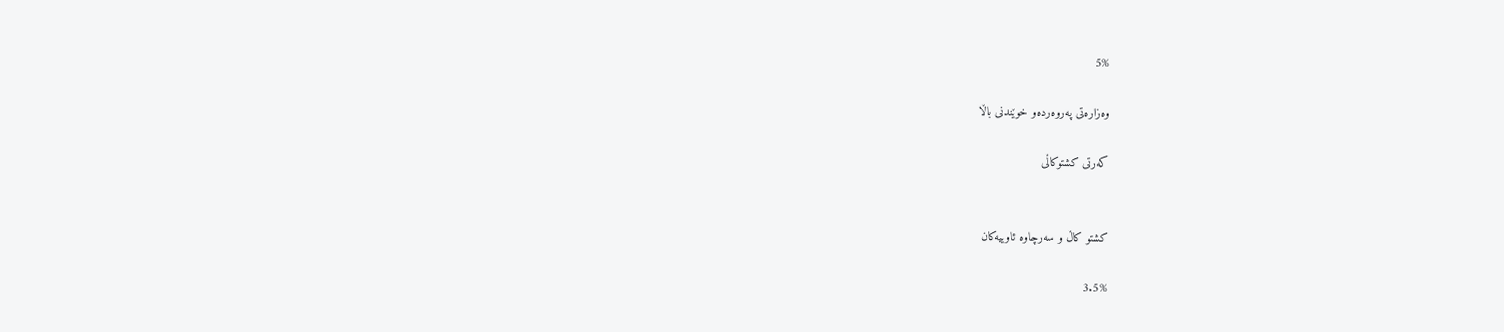5%

وه‌زاره‌تى په‌روه‌رده‌و خوێندنى باڵا

كه‌رتى كشتوكاڵى


كشتو كاڵ و سه‌رچاوه‌ ئاوییه‌كان

3.5%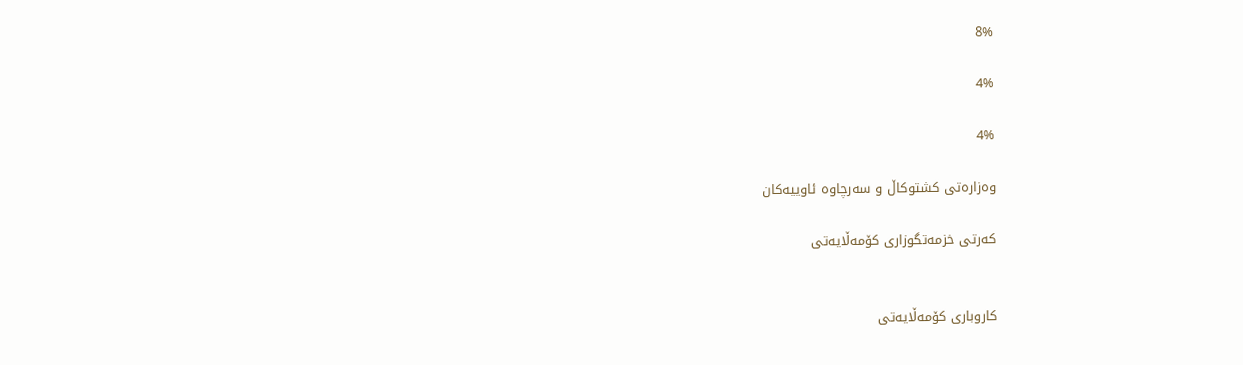8%

4%

4%

وه‌زاره‌تى كشتوكاڵ و سه‌رچاوه‌ ئاوییه‌كان

كه‌رتى خزمه‌تگوزارى كۆمه‌ڵایه‌تى


كاروبارى كۆمه‌ڵایه‌تى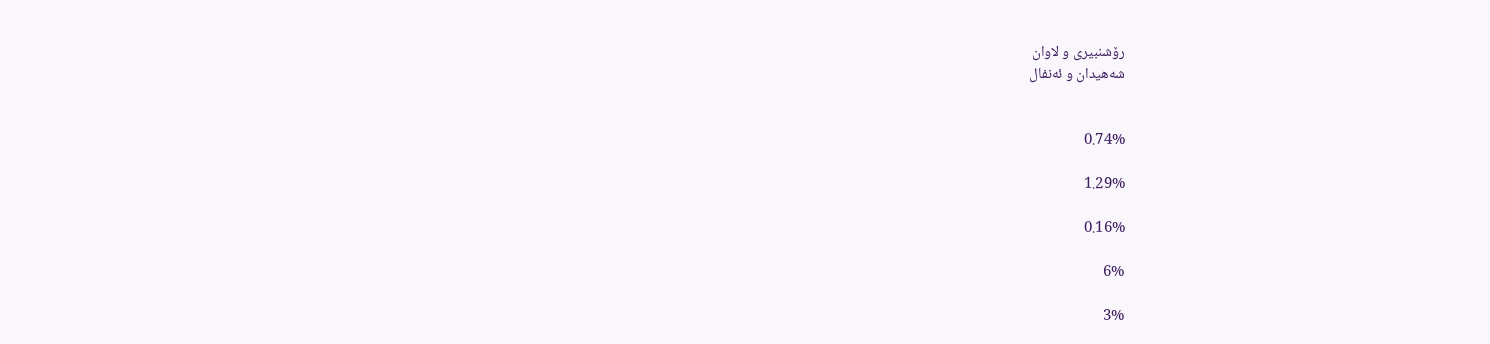رۆشنبیرى و لاوان
شه‌هیدان و ئه‌نفال


0.74%

1.29%

0.16%

6%

3%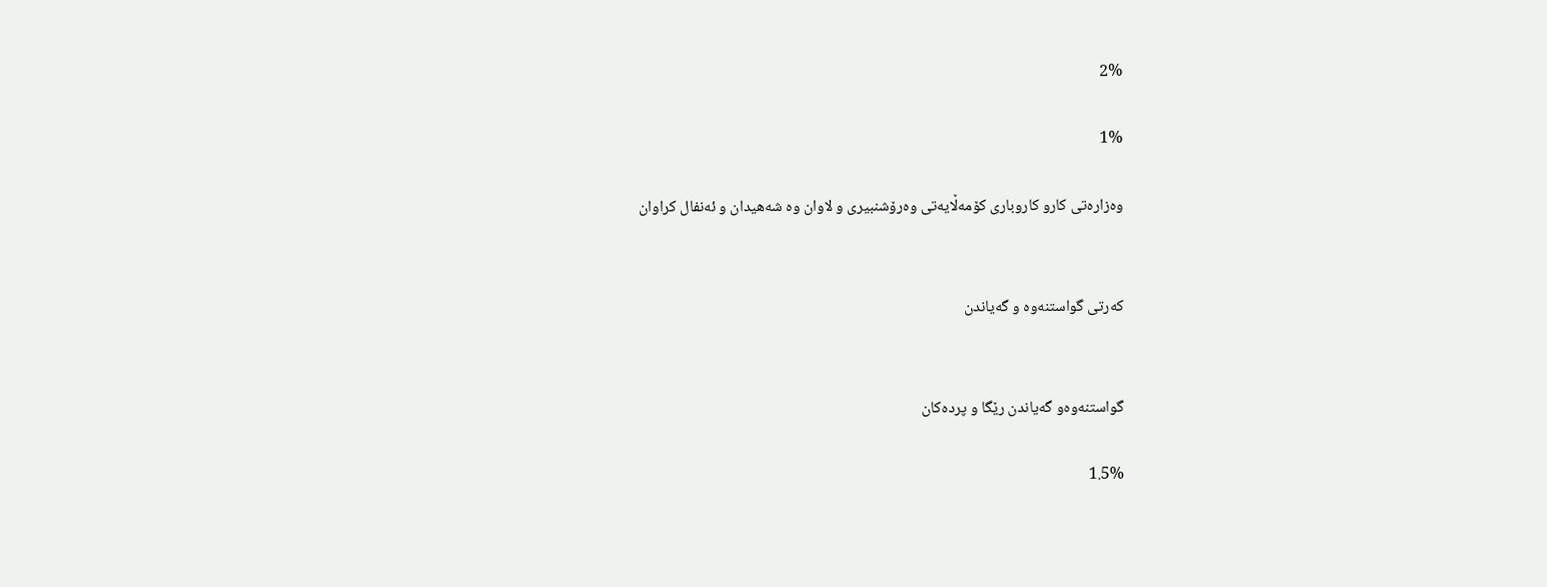2%

1%

وه‌زاره‌تى كارو كاروبارى كۆمه‌ڵایه‌تى وه‌رۆشنبیرى و لاوان وه‌ شه‌هیدان و ئه‌نفال كراوان


كه‌رتى گواستنه‌وه‌ و گه‌یاندن


گواستنه‌وه‌و گه‌یاندن رێگا و پرده‌كان

1.5%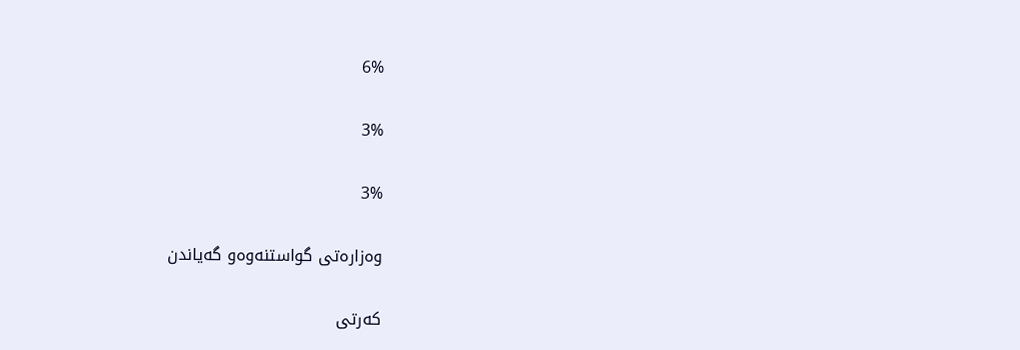6%

3%

3%

وه‌زاره‌تى گواستنه‌وه‌و گه‌یاندن

كه‌رتى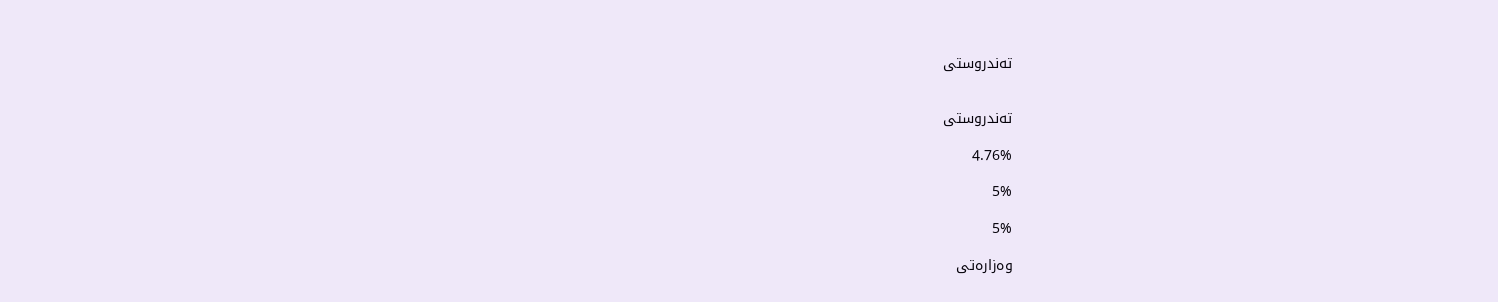ته‌ندروستى


ته‌ندروستى

4.76%

5%

5%

وه‌زاره‌تى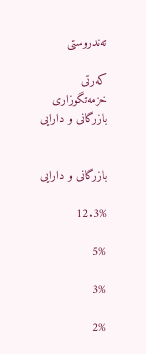ته‌ندروستى

كه‌رتى خزمه‌تگوزارى بازرگانى و دارایى


بازرگانى و دارایى

12.3%

5%

3%

2%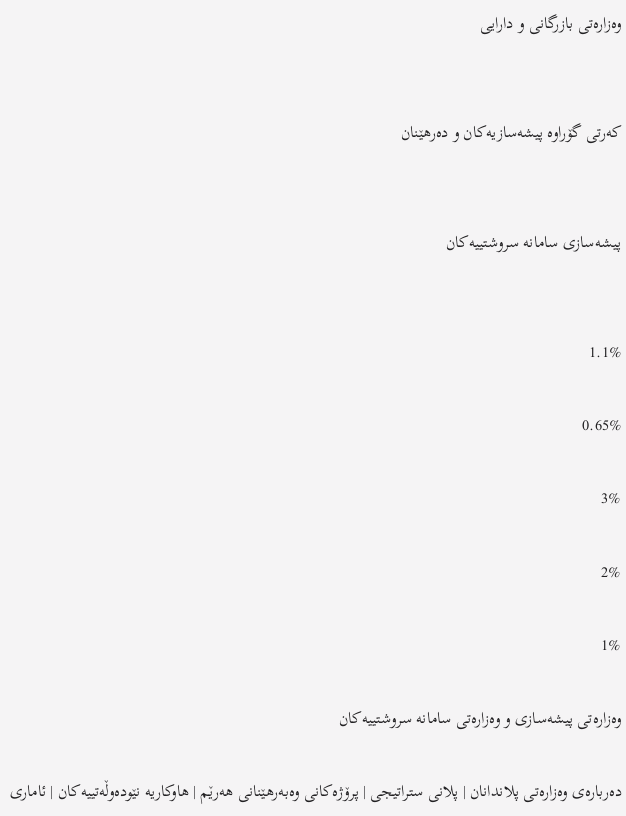وه‌زاره‌تى بازرگانى و دارایى


كه‌رتى گۆراوه‌ پیشه‌سازیه‌كان و ده‌رهێنان


پیشه‌سازى سامانه‌ سروشتییه‌كان


1.1%

0.65%

3%

2%

1%

وه‌زاره‌تى پیشه‌سازى و وه‌زاره‌تى سامانه‌ سروشتییه‌كان

ده‌رباره‌ی وه‌زاره‌تی پلاندانان | پلانى ستراتیجى | پرۆژه‌کانی وه‌به‌رهێنانی هه‌رێم | هاوکاریه‌ نێوده‌وڵه‌تییه‌کان | ئاماری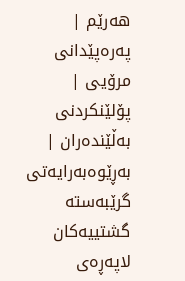هه‌رێم | په‌ره‌پێدانی مرۆیی | پۆلێنکردنی به‌ڵێنده‌ران | به‌ڕێوه‌به‌رايه‌تی گرێبه‌سته‌ گشتييه‌كان
لاپه‌ڕه‌ی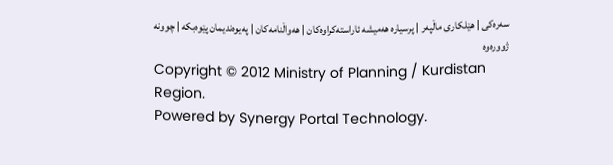سه‌ره‌کی | هێلکاری ماڵپه‌ر | پرسیاره‌ هه‌میشه‌ ئاراسته‌کراوه‌کان | هه‌واڵنامه‌کان | په‌یوه‌ندیمان پێوه‌بکه‌ | چوونه‌ ژووره‌وه‌
Copyright © 2012 Ministry of Planning / Kurdistan Region.
Powered by Synergy Portal Technology.